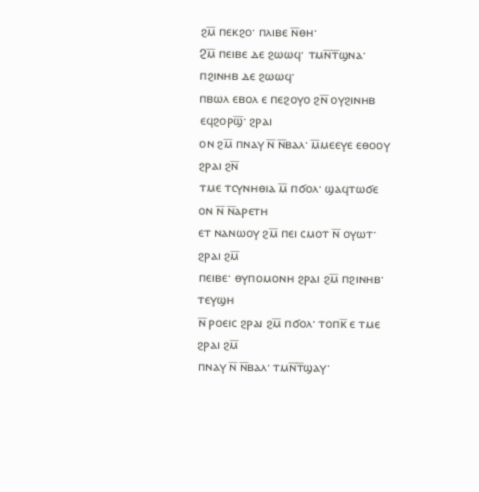ϩⲙ̅ ⲡⲉⲕϩⲟ· ⲡⲗⲓⲃⲉ ⲛ̅ⲑⲏ·
Ϩⲙ̅ ⲡⲉⲓⲃⲉ ⲇⲉ ϩⲱⲱϥ· ⲧⲙⲛ̅ⲧ̅ϣⲛⲁ· ⲡϩⲓⲛⲏⲃ ⲇⲉ ϩⲱⲱϥ·
ⲡⲃⲱⲗ ⲉⲃⲟⲗ ⲉ ⲡⲉϩⲟⲩⲟ ϩⲛ̅ ⲟⲩϩⲓⲛⲏⲃ ⲉϥϩⲟⲣϣ̅· ϩⲣⲁⲓ
ⲟⲛ ϩⲙ̅ ⲡⲛⲁⲩ ⲛ̅ ⲛ̅ⲃⲁⲗ· ⲙ̅ⲙⲉⲉⲩⲉ ⲉⲑⲟⲟⲩ ϩⲣⲁⲓ ϩⲛ̅
ⲧⲙⲉ ⲧⲥⲩⲛⲏⲑⲓⲁ ⲙ̅ ⲡϭⲟⲗ· ϣⲁϥⲧⲱϭⲉ ⲟⲛ ⲛ̅ ⲛ̅ⲁⲣⲉⲧⲏ
ⲉⲧ ⲛⲁⲛⲱⲟⲩ ϩⲙ̅ ⲡⲉⲓ ⲥⲙⲟⲧ ⲛ̅ ⲟⲩⲱⲧ· ϩⲣⲁⲓ ϩⲙ̅
ⲡⲉⲓⲃⲉ· ⲑⲩⲡⲟⲙⲟⲛⲏ ϩⲣⲁⲓ ϩⲙ̅ ⲡϩⲓⲛⲏⲃ· ⲧⲉⲩϣⲏ
ⲛ̅ ⲣⲟⲉⲓⲥ ϩⲣⲁⲓ ϩⲙ̅ ⲡϭⲟⲗ· ⲧⲟⲡⲕ̅ ⲉ ⲧⲙⲉ ϩⲣⲁⲓ ϩⲙ̅
ⲡⲛⲁⲩ ⲛ̅ ⲛ̅ⲃⲁⲗ· ⲧⲙⲛ̅ⲧ̅ϣⲁⲩ·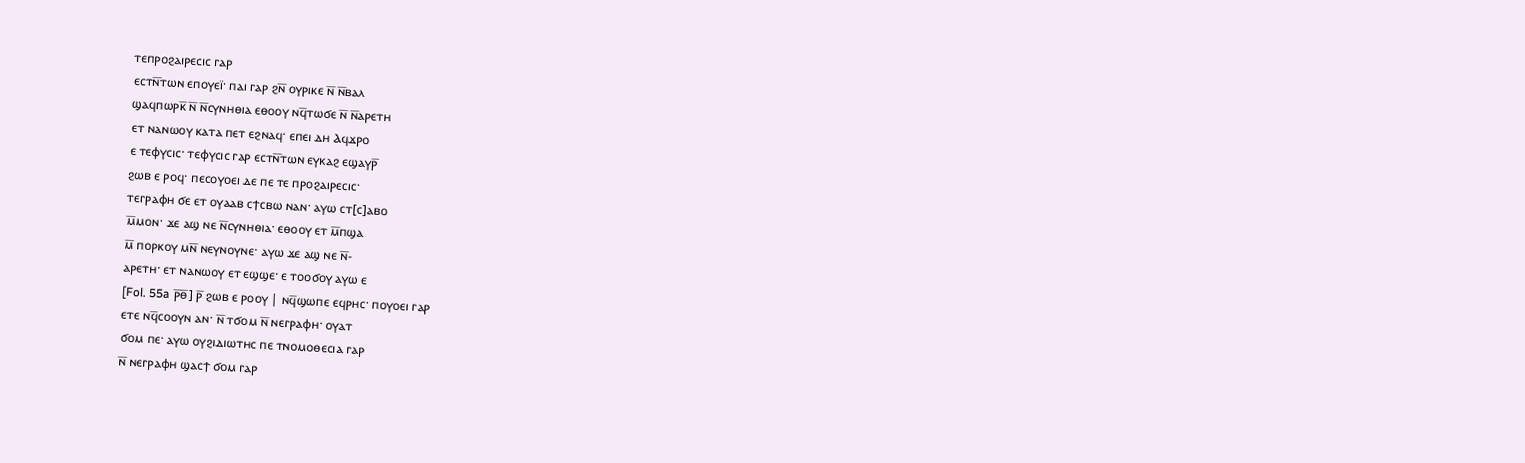ⲧⲉⲡⲣⲟϩⲁⲓⲣⲉⲥⲓⲥ ⲅⲁⲣ
ⲉⲥⲧⲛ̅ⲧⲱⲛ ⲉⲡⲟⲩⲉⲓ̈· ⲡⲁⲓ ⲅⲁⲣ ϩⲛ̅ ⲟⲩⲣⲓⲕⲉ ⲛ̅ ⲛ̅ⲃⲁⲗ
ϣⲁϥⲡⲱⲣⲕ̅ ⲛ̅ ⲛ̅ⲥⲩⲛⲏⲑⲓⲁ ⲉⲑⲟⲟⲩ ⲛϥ̅ⲧⲱϭⲉ ⲛ̅ ⲛ̅ⲁⲣⲉⲧⲏ
ⲉⲧ ⲛⲁⲛⲱⲟⲩ ⲕⲁⲧⲁ ⲡⲉⲧ ⲉϩⲛⲁϥ· ⲉⲡⲉⲓ ⲇⲏ Ⲁϥϫⲣⲟ
ⲉ ⲧⲉⲫⲩⲥⲓⲥ· ⲧⲉⲫⲩⲥⲓⲥ ⲅⲁⲣ ⲉⲥⲧⲛ̅ⲧⲱⲛ ⲉⲩⲕⲁϩ ⲉϣⲁⲩⲣ̅
ϩⲱⲃ ⲉ ⲣⲟϥ· ⲡⲉⲥⲟⲩⲟⲉⲓ ⲇⲉ ⲡⲉ ⲧⲉ ⲡⲣⲟϩⲁⲓⲣⲉⲥⲓⲥ·
ⲧⲉⲅⲣⲁⲫⲏ ϭⲉ ⲉⲧ ⲟⲩⲁⲁⲃ ⲥϯⲥⲃⲱ ⲛⲁⲛ· ⲁⲩⲱ ⲥⲧ[ⲥ]ⲁⲃⲟ
ⲙ̅ⲙⲟⲛ· ϫⲉ ⲁϣ ⲛⲉ ⲛ̅ⲥⲩⲛⲏⲑⲓⲁ· ⲉⲑⲟⲟⲩ ⲉⲧ ⲙ̅ⲡϣⲁ
ⲙ̅ ⲡⲟⲣⲕⲟⲩ ⲙⲛ̅ ⲛⲉⲩⲛⲟⲩⲛⲉ· ⲁⲩⲱ ϫⲉ ⲁϣ ⲛⲉ ⲛ̅‐
ⲁⲣⲉⲧⲏ· ⲉⲧ ⲛⲁⲛⲱⲟⲩ ⲉⲧ ⲉϣϣⲉ· ⲉ ⲧⲟⲟϭⲟⲩ ⲁⲩⲱ ⲉ
[Fol. 55a ⲣ̅ⲑ̅] ⲣ̅ ϩⲱⲃ ⲉ ⲣⲟⲟⲩ | ⲛϥ̅ϣⲱⲡⲉ ⲉϥⲣⲏⲥ· ⲡⲟⲩⲟⲉⲓ ⲅⲁⲣ
ⲉⲧⲉ ⲛϥ̅ⲥⲟⲟⲩⲛ ⲁⲛ· ⲛ̅ ⲧϭⲟⲙ ⲛ̅ ⲛⲉⲅⲣⲁⲫⲏ· ⲟⲩⲁⲧ
ϭⲟⲙ ⲡⲉ· ⲁⲩⲱ ⲟⲩϩⲓⲇⲓⲱⲧⲏⲥ ⲡⲉ ⲧⲛⲟⲙⲟⲑⲉⲥⲓⲁ ⲅⲁⲣ
ⲛ̅ ⲛⲉⲅⲣⲁⲫⲏ ϣⲁⲥϯ ϭⲟⲙ ⲅⲁⲣ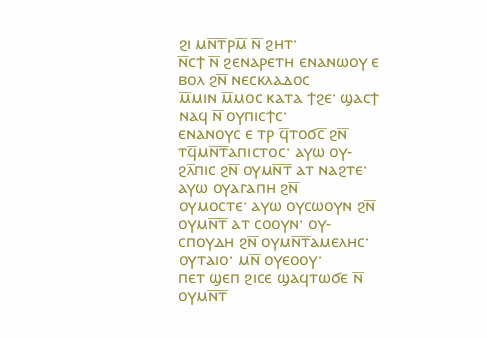ϩⲓ ⲙⲛ̅ⲧ̅ⲣⲙ̅ ⲛ̅ ϩⲏⲧ·
ⲛ̅ⲥϯ ⲛ̅ ϩⲉⲛⲁⲣⲉⲧⲏ ⲉⲛⲁⲛⲱⲟⲩ ⲉ ⲃⲟⲗ ϩⲛ̅ ⲛⲉⲥⲕⲗⲁⲇⲟⲥ
ⲙ̅ⲙⲓⲛ ⲙ̅ⲙⲟⲥ ⲕⲁⲧⲁ ϯϩⲉ· ϣⲁⲥϯ ⲛⲁϥ ⲛ̅ ⲟⲩⲡⲓⲥϯⲥ·
ⲉⲛⲁⲛⲟⲩⲥ ⲉ ⲧⲣ ϥ̅ⲧⲟϭⲥ̅ ϩⲛ̅ ⲧϥ̅ⲙⲛ̅ⲧ̅ⲁⲡⲓⲥⲧⲟⲥ· ⲁⲩⲱ ⲟⲩ‐
ϩⲗ̅ⲡⲓⲥ ϩⲛ̅ ⲟⲩⲙⲛ̅ⲧ̅ ⲁⲧ ⲛⲁϩⲧⲉ· ⲁⲩⲱ ⲟⲩⲁⲅⲁⲡⲏ ϩⲛ̅
ⲟⲩⲙⲟⲥⲧⲉ· ⲁⲩⲱ ⲟⲩⲥⲱⲟⲩⲛ ϩⲛ̅ ⲟⲩⲙⲛ̅ⲧ̅ ⲁⲧ ⲥⲟⲟⲩⲛ· ⲟⲩ‐
ⲥⲡⲟⲩⲇⲏ ϩⲛ̅ ⲟⲩⲙⲛ̅ⲧ̅ⲁⲙⲉⲗⲏⲥ· ⲟⲩⲧⲁⲓⲟ· ⲙⲛ̅ ⲟⲩⲉⲟⲟⲩ·
ⲡⲉⲧ ϣⲉⲡ ϩⲓⲥⲉ ϣⲁϥⲧⲱϭⲉ ⲛ̅ ⲟⲩⲙⲛ̅ⲧ̅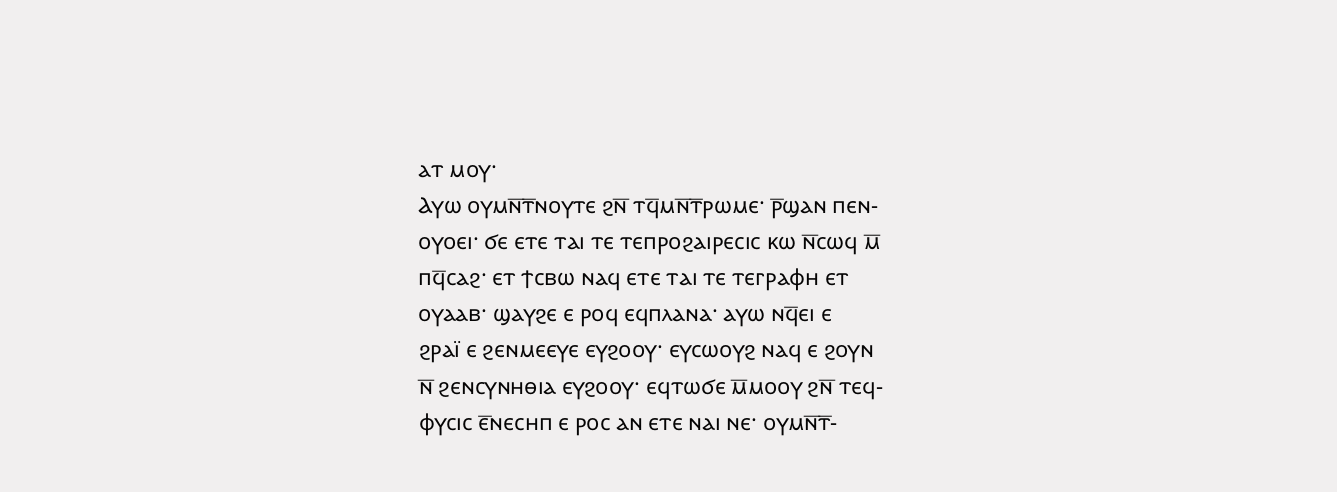ⲁⲧ ⲙⲟⲩ·
Ⲁⲩⲱ ⲟⲩⲙⲛ̅ⲧ̅ⲛⲟⲩⲧⲉ ϩⲛ̅ ⲧϥ̅ⲙⲛ̅ⲧ̅ⲣⲱⲙⲉ· ⲣ̅ϣⲁⲛ ⲡⲉⲛ‐
ⲟⲩⲟⲉⲓ· ϭⲉ ⲉⲧⲉ ⲧⲁⲓ ⲧⲉ ⲧⲉⲡⲣⲟϩⲁⲓⲣⲉⲥⲓⲥ ⲕⲱ ⲛ̅ⲥⲱϥ ⲙ̅
ⲡϥ̅ⲥⲁϩ· ⲉⲧ ϯⲥⲃⲱ ⲛⲁϥ ⲉⲧⲉ ⲧⲁⲓ ⲧⲉ ⲧⲉⲅⲣⲁⲫⲏ ⲉⲧ
ⲟⲩⲁⲁⲃ· ϣⲁⲩϩⲉ ⲉ ⲣⲟϥ ⲉϥⲡⲗⲁⲛⲁ· ⲁⲩⲱ ⲛϥ̅ⲉⲓ ⲉ
ϩⲣⲁⲓ̈ ⲉ ϩⲉⲛⲙⲉⲉⲩⲉ ⲉⲩϩⲟⲟⲩ· ⲉⲩⲥⲱⲟⲩϩ ⲛⲁϥ ⲉ ϩⲟⲩⲛ
ⲛ̅ ϩⲉⲛⲥⲩⲛⲏⲑⲓⲁ ⲉⲩϩⲟⲟⲩ· ⲉϥⲧⲱϭⲉ ⲙ̅ⲙⲟⲟⲩ ϩⲛ̅ ⲧⲉϥ‐
ⲫⲩⲥⲓⲥ ⲉ̅ⲛⲉⲥⲏⲡ ⲉ ⲣⲟⲥ ⲁⲛ ⲉⲧⲉ ⲛⲁⲓ ⲛⲉ· ⲟⲩⲙⲛ̅ⲧ̅‐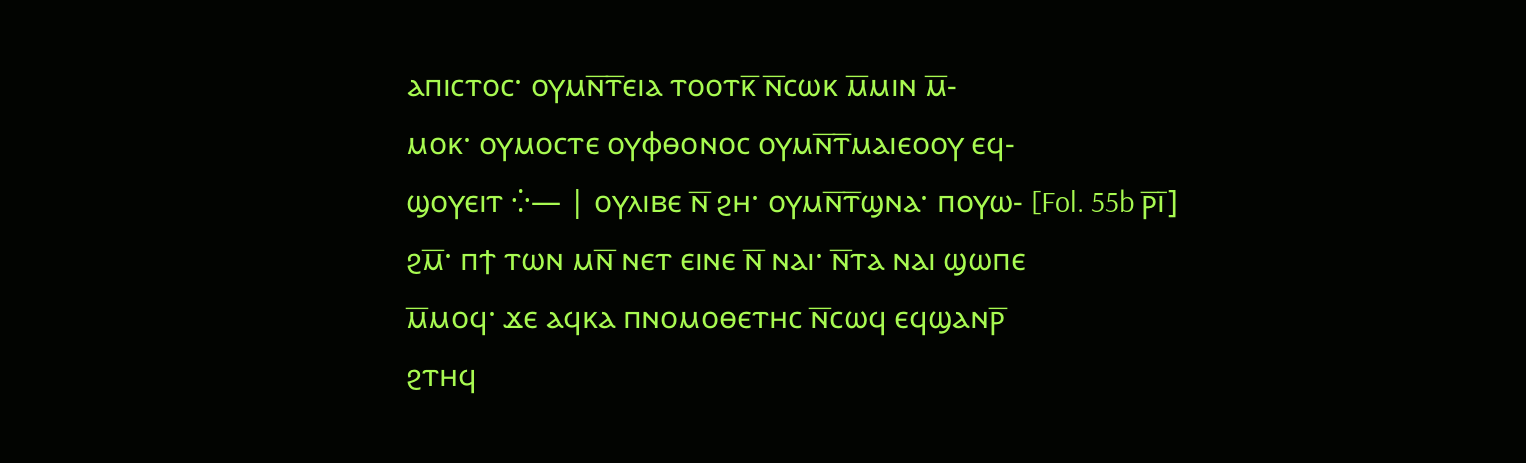ⲁⲡⲓⲥⲧⲟⲥ· ⲟⲩⲙⲛ̅ⲧ̅ⲉⲓⲁ ⲧⲟⲟⲧⲕ̅ ⲛ̅ⲥⲱⲕ ⲙ̅ⲙⲓⲛ ⲙ̅‐
ⲙⲟⲕ· ⲟⲩⲙⲟⲥⲧⲉ ⲟⲩⲫⲑⲟⲛⲟⲥ ⲟⲩⲙⲛ̅ⲧ̅ⲙⲁⲓⲉⲟⲟⲩ ⲉϥ‐
ϣⲟⲩⲉⲓⲧ ⁛— | ⲟⲩⲗⲓⲃⲉ ⲛ̅ ϩⲏ· ⲟⲩⲙⲛ̅ⲧ̅ϣⲛⲁ· ⲡⲟⲩⲱ‐ [Fol. 55b ⲣ̅ⲓ̅]
ϩⲙ̅· ⲡϯ ⲧⲱⲛ ⲙⲛ̅ ⲛⲉⲧ ⲉⲓⲛⲉ ⲛ̅ ⲛⲁⲓ· ⲛ̅ⲧⲁ ⲛⲁⲓ ϣⲱⲡⲉ
ⲙ̅ⲙⲟϥ· ϫⲉ ⲁϥⲕⲁ ⲡⲛⲟⲙⲟⲑⲉⲧⲏⲥ ⲛ̅ⲥⲱϥ ⲉϥϣⲁⲛⲣ̅
ϩⲧⲏϥ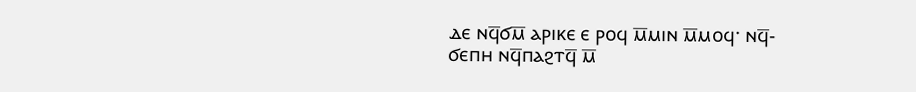ⲇⲉ ⲛϥ̅ϭⲙ̅ ⲁⲣⲓⲕⲉ ⲉ ⲣⲟϥ ⲙ̅ⲙⲓⲛ ⲙ̅ⲙⲟϥ· ⲛϥ̅‐
ϭⲉⲡⲏ ⲛϥ̅ⲡⲁϩⲧϥ̅ ⲙ̅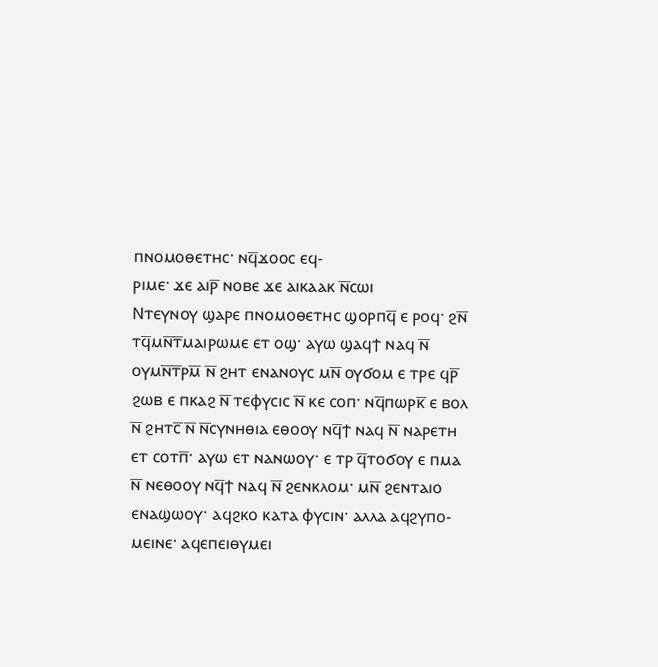ⲡⲛⲟⲙⲟⲑⲉⲧⲏⲥ· ⲛϥ̅ϫⲟⲟⲥ ⲉϥ‐
ⲣⲓⲙⲉ· ϫⲉ ⲁⲓⲣ̅ ⲛⲟⲃⲉ ϫⲉ ⲁⲓⲕⲁⲁⲕ ⲛ̅ⲥⲱⲓ
Ⲛⲧⲉⲩⲛⲟⲩ ϣⲁⲣⲉ ⲡⲛⲟⲙⲟⲑⲉⲧⲏⲥ ϣⲟⲣⲡϥ̅ ⲉ ⲣⲟϥ· ϩⲛ̅
ⲧϥ̅ⲙⲛ̅ⲧ̅ⲙⲁⲓⲣⲱⲙⲉ ⲉⲧ ⲟϣ· ⲁⲩⲱ ϣⲁϥϯ ⲛⲁϥ ⲛ̅
ⲟⲩⲙⲛ̅ⲧ̅ⲣⲙ̅ ⲛ̅ ϩⲏⲧ ⲉⲛⲁⲛⲟⲩⲥ ⲙⲛ̅ ⲟⲩϭⲟⲙ ⲉ ⲧⲣⲉ ϥⲣ̅
ϩⲱⲃ ⲉ ⲡⲕⲁϩ ⲛ̅ ⲧⲉⲫⲩⲥⲓⲥ ⲛ̅ ⲕⲉ ⲥⲟⲡ· ⲛϥ̅ⲡⲱⲣⲕ̅ ⲉ ⲃⲟⲗ
ⲛ̅ ϩⲏⲧⲥ̅ ⲛ̅ ⲛ̅ⲥⲩⲛⲏⲑⲓⲁ ⲉⲑⲟⲟⲩ ⲛϥ̅ϯ ⲛⲁϥ ⲛ̅ ⲛⲁⲣⲉⲧⲏ
ⲉⲧ ⲥⲟⲧⲡ̅· ⲁⲩⲱ ⲉⲧ ⲛⲁⲛⲱⲟⲩ· ⲉ ⲧⲣ ϥ̅ⲧⲟϭⲟⲩ ⲉ ⲡⲙⲁ
ⲛ̅ ⲛⲉⲑⲟⲟⲩ ⲛϥ̅ϯ ⲛⲁϥ ⲛ̅ ϩⲉⲛⲕⲗⲟⲙ· ⲙⲛ̅ ϩⲉⲛⲧⲁⲓⲟ
ⲉⲛⲁϣⲱⲟⲩ· ⲁϥϩⲕⲟ ⲕⲁⲧⲁ ⲫⲩⲥⲓⲛ· ⲁⲗⲗⲁ ⲁϥϩⲩⲡⲟ‐
ⲙⲉⲓⲛⲉ· ⲁϥⲉⲡⲉⲓⲑⲩⲙⲉⲓ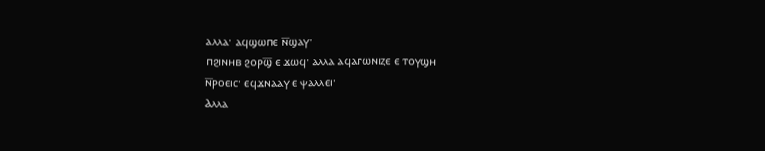ⲁⲗⲗⲁ· ⲁϥϣⲱⲡⲉ ⲛ̅ϣⲁⲩ·
ⲡϩⲓⲛⲏⲃ ϩⲟⲣϣ̅ ⲉ ϫⲱϥ· ⲁⲗⲗⲁ ⲁϥⲁⲅⲱⲛⲓⲍⲉ ⲉ ⲧⲟⲩϣⲏ
ⲛ̅ⲣⲟⲉⲓⲥ· ⲉϥϫⲛⲁⲁⲩ ⲉ ⲯⲁⲗⲗⲉⲓ·
Ⲁⲗⲗⲁ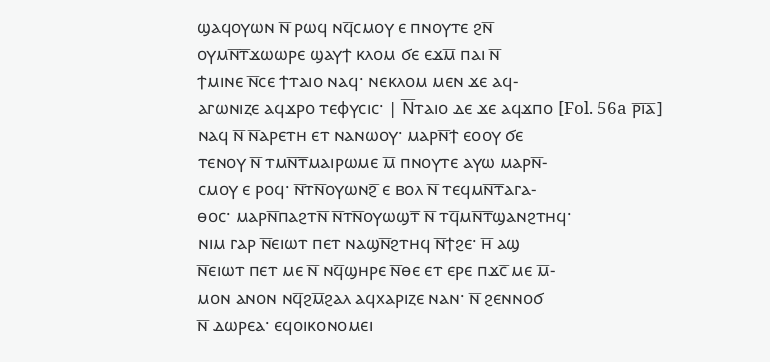ϣⲁϥⲟⲩⲱⲛ ⲛ̅ ⲣⲱϥ ⲛϥ̅ⲥⲙⲟⲩ ⲉ ⲡⲛⲟⲩⲧⲉ ϩⲛ̅
ⲟⲩⲙⲛ̅ⲧ̅ϫⲱⲱⲣⲉ ϣⲁⲩϯ ⲕⲗⲟⲙ ϭⲉ ⲉϫⲙ̅ ⲡⲁⲓ ⲛ̅
ϯⲙⲓⲛⲉ ⲛ̅ⲥⲉ ϯⲧⲁⲓⲟ ⲛⲁϥ· ⲛⲉⲕⲗⲟⲙ ⲙⲉⲛ ϫⲉ ⲁϥ‐
ⲁⲅⲱⲛⲓⲍⲉ ⲁϥϫⲣⲟ ⲧⲉⲫⲩⲥⲓⲥ· | Ⲛ̅ⲧⲁⲓⲟ ⲇⲉ ϫⲉ ⲁϥϫⲡⲟ [Fol. 56a ⲣ̅ⲓ̅ⲁ̅]
ⲛⲁϥ ⲛ̅ ⲛ̅ⲁⲣⲉⲧⲏ ⲉⲧ ⲛⲁⲛⲱⲟⲩ· ⲙⲁⲣⲛ̅ϯ ⲉⲟⲟⲩ ϭⲉ
ⲧⲉⲛⲟⲩ ⲛ̅ ⲧⲙⲛ̅ⲧ̅ⲙⲁⲓⲣⲱⲙⲉ ⲙ̅ ⲡⲛⲟⲩⲧⲉ ⲁⲩⲱ ⲙⲁⲣⲛ̅‐
ⲥⲙⲟⲩ ⲉ ⲣⲟϥ· ⲛ̅ⲧⲛ̅ⲟⲩⲱⲛϩ̅ ⲉ ⲃⲟⲗ ⲛ̅ ⲧⲉϥⲙⲛ̅ⲧ̅ⲁⲅⲁ‐
ⲑⲟⲥ· ⲙⲁⲣⲛ̅ⲡⲁϩⲧⲛ̅ ⲛ̅ⲧⲛ̅ⲟⲩⲱϣⲧ̅ ⲛ̅ ⲧϥ̅ⲙⲛ̅ⲧ̅ϣⲁⲛϩⲧⲏϥ·
ⲛⲓⲙ ⲅⲁⲣ ⲛ̅ⲉⲓⲱⲧ ⲡⲉⲧ ⲛⲁϣⲛ̅ϩⲧⲏϥ ⲛ̅ϯϩⲉ· ⲏ̅ ⲁϣ
ⲛ̅ⲉⲓⲱⲧ ⲡⲉⲧ ⲙⲉ ⲛ̅ ⲛϥ̅ϣⲏⲣⲉ ⲛ̅ⲑⲉ ⲉⲧ ⲉⲣⲉ ⲡϫⲥ̅ ⲙⲉ ⲙ̅‐
ⲙⲟⲛ ⲁⲛⲟⲛ ⲛϥ̅ϩⲙ̅ϩⲁⲗ ⲁϥⲭⲁⲣⲓⲍⲉ ⲛⲁⲛ· ⲛ̅ ϩⲉⲛⲛⲟϭ
ⲛ̅ ⲇⲱⲣⲉⲁ· ⲉϥⲟⲓⲕⲟⲛⲟⲙⲉⲓ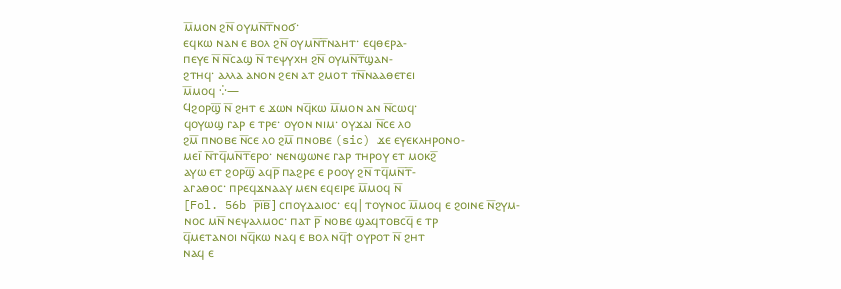ⲙ̅ⲙⲟⲛ ϩⲛ̅ ⲟⲩⲙⲛ̅ⲧ̅ⲛⲟϭ·
ⲉϥⲕⲱ ⲛⲁⲛ ⲉ ⲃⲟⲗ ϩⲛ̅ ⲟⲩⲙⲛ̅ⲧ̅ⲛⲁⲏⲧ· ⲉϥⲑⲉⲣⲁ‐
ⲡⲉⲩⲉ ⲛ̅ ⲛ̅ⲥⲁϣ ⲛ̅ ⲧⲉⲯⲩⲭⲏ ϩⲛ̅ ⲟⲩⲙⲛ̅ⲧ̅ϣⲁⲛ‐
ϩⲧⲏϥ· ⲁⲗⲗⲁ ⲁⲛⲟⲛ ϩⲉⲛ ⲁⲧ ϩⲙⲟⲧ ⲧⲛ̅ⲛⲁⲁⲑⲉⲧⲉⲓ
ⲙ̅ⲙⲟϥ ⁛—
Ϥϩⲟⲣϣ̅ ⲛ̅ ϩⲏⲧ ⲉ ϫⲱⲛ ⲛϥ̅ⲕⲱ ⲙ̅ⲙⲟⲛ ⲁⲛ ⲛ̅ⲥⲱϥ·
ϥⲟⲩⲱϣ ⲅⲁⲣ ⲉ ⲧⲣⲉ· ⲟⲩⲟⲛ ⲛⲓⲙ· ⲟⲩϫⲁⲓ ⲛ̅ⲥⲉ ⲗⲟ
ϩⲙ̅ ⲡⲛⲟⲃⲉ ⲛ̅ⲥⲉ ⲗⲟ ϩⲙ̅ ⲡⲛⲟⲃⲉ (sic) ϫⲉ ⲉⲩⲉⲕⲗⲏⲣⲟⲛⲟ‐
ⲙⲉⲓ̅ ⲛ̅ⲧϥ̅ⲙⲛ̅ⲧ̅ⲉⲣⲟ· ⲛⲉⲛϣⲱⲛⲉ ⲅⲁⲣ ⲧⲏⲣⲟⲩ ⲉⲧ ⲙⲟⲕϩ̅
ⲁⲩⲱ ⲉⲧ ϩⲟⲣϣ̅ ⲁϥⲣ̅ ⲡⲁϩⲣⲉ ⲉ ⲣⲟⲟⲩ ϩⲛ̅ ⲧϥ̅ⲙⲛ̅ⲧ̅‐
ⲁⲅⲁⲑⲟⲥ· ⲡⲣⲉϥϫⲛⲁⲁⲩ ⲙⲉⲛ ⲉϥⲉⲓⲣⲉ ⲙ̅ⲙⲟϥ ⲛ̅
[Fol. 56b ⲣ̅ⲓ̅ⲃ̅] ⲥⲡⲟⲩⲇⲁⲓⲟⲥ· ⲉϥ|ⲧⲟⲩⲛⲟⲥ ⲙ̅ⲙⲟϥ ⲉ ϩⲟⲓⲛⲉ ⲛ̅ϩⲩⲙ‐
ⲛⲟⲥ ⲙⲛ̅ ⲛⲉⲯⲁⲗⲙⲟⲥ· ⲡⲁⲧ ⲣ̅ ⲛⲟⲃⲉ ϣⲁϥⲧⲟⲃⲥϥ̅ ⲉ ⲧⲣ
ϥ̅ⲙⲉⲧⲁⲛⲟⲓ ⲛϥ̅ⲕⲱ ⲛⲁϥ ⲉ ⲃⲟⲗ ⲛϥ̅ϯ ⲟⲩⲣⲟⲧ ⲛ̅ ϩⲏⲧ
ⲛⲁϥ ⲉ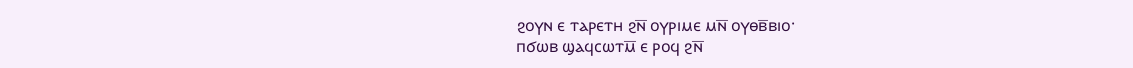ϩⲟⲩⲛ ⲉ ⲧⲁⲣⲉⲧⲏ ϩⲛ̅ ⲟⲩⲣⲓⲙⲉ ⲙⲛ̅ ⲟⲩⲑⲃ̅ⲃⲓⲟ·
ⲡϭⲱⲃ ϣⲁϥⲥⲱⲧⲙ̅ ⲉ ⲣⲟϥ ϩⲛ̅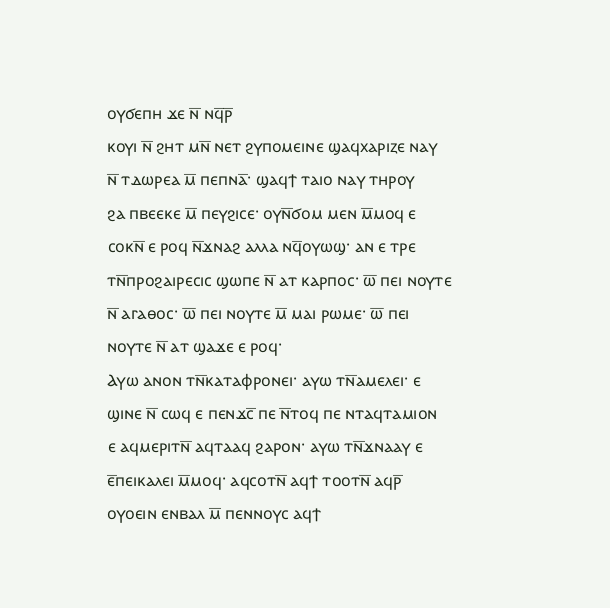ⲟⲩϭⲉⲡⲏ ϫⲉ ⲛ̅ ⲛϥ̅ⲣ̅
ⲕⲟⲩⲓ ⲛ̅ ϩⲏⲧ ⲙⲛ̅ ⲛⲉⲧ ϩⲩⲡⲟⲙⲉⲓⲛⲉ ϣⲁϥⲭⲁⲣⲓⲍⲉ ⲛⲁⲩ
ⲛ̅ ⲧⲇⲱⲣⲉⲁ ⲙ̅ ⲡⲉⲡⲛⲁ̅· ϣⲁϥϯ ⲧⲁⲓⲟ ⲛⲁⲩ ⲧⲏⲣⲟⲩ
ϩⲁ ⲡⲃⲉⲉⲕⲉ ⲙ̅ ⲡⲉⲩϩⲓⲥⲉ· ⲟⲩⲛ̅ϭⲟⲙ ⲙⲉⲛ ⲙ̅ⲙⲟϥ ⲉ
ⲥⲟⲕⲛ̅ ⲉ ⲣⲟϥ ⲛ̅ϫⲛⲁϩ ⲁⲗⲗⲁ ⲛϥ̅ⲟⲩⲱϣ· ⲁⲛ ⲉ ⲧⲣⲉ
ⲧⲛ̅ⲡⲣⲟϩⲁⲓⲣⲉⲥⲓⲥ ϣⲱⲡⲉ ⲛ̅ ⲁⲧ ⲕⲁⲣⲡⲟⲥ· ⲱ̅ ⲡⲉⲓ ⲛⲟⲩⲧⲉ
ⲛ̅ ⲁⲅⲁⲑⲟⲥ· ⲱ̅ ⲡⲉⲓ ⲛⲟⲩⲧⲉ ⲙ̅ ⲙⲁⲓ ⲣⲱⲙⲉ· ⲱ̅ ⲡⲉⲓ
ⲛⲟⲩⲧⲉ ⲛ̅ ⲁⲧ ϣⲁϫⲉ ⲉ ⲣⲟϥ·
Ⲁⲩⲱ ⲁⲛⲟⲛ ⲧⲛ̅ⲕⲁⲧⲁⲫⲣⲟⲛⲉⲓ· ⲁⲩⲱ ⲧⲛ̅ⲁⲙⲉⲗⲉⲓ· ⲉ
ϣⲓⲛⲉ ⲛ̅ ⲥⲱϥ ⲉ ⲡⲉⲛϫⲥ̅ ⲡⲉ ⲛ̅ⲧⲟϥ ⲡⲉ ⲛⲧⲁϥⲧⲁⲙⲓⲟⲛ
ⲉ ⲁϥⲙⲉⲣⲓⲧⲛ̅ ⲁϥⲧⲁⲁϥ ϩⲁⲣⲟⲛ· ⲁⲩⲱ ⲧⲛ̅ϫⲛⲁⲁⲩ ⲉ
ⲉ̅ⲡⲉⲓⲕⲁⲗⲉⲓ ⲙ̅ⲙⲟϥ· ⲁϥⲥⲟⲧⲛ̅ ⲁϥϯ ⲧⲟⲟⲧⲛ̅ ⲁϥⲣ̅
ⲟⲩⲟⲉⲓⲛ ⲉⲛⲃⲁⲗ ⲙ̅ ⲡⲉⲛⲛⲟⲩⲥ ⲁϥϯ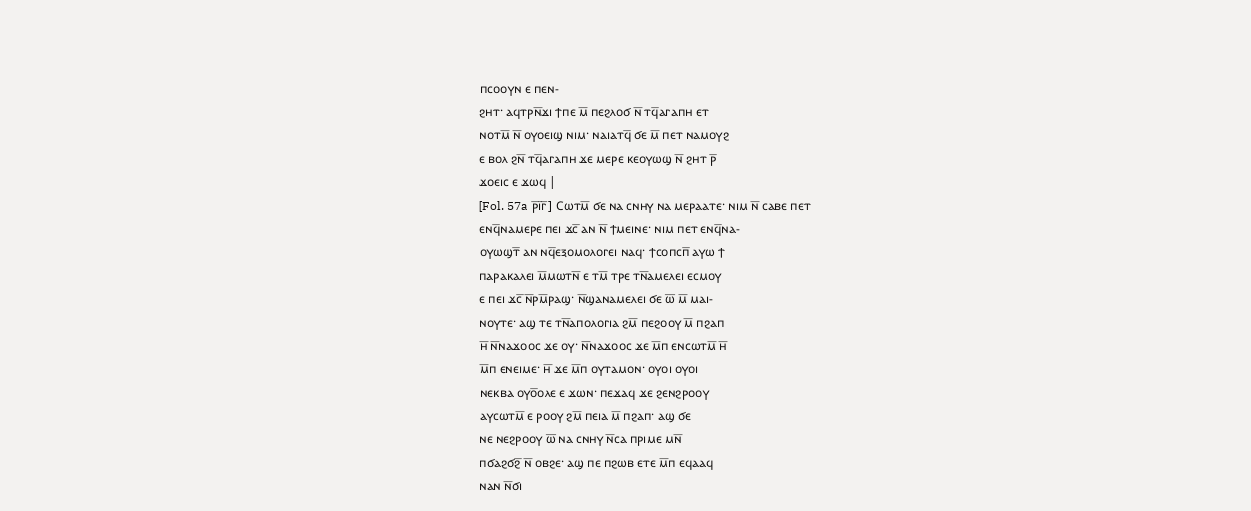ⲡⲥⲟⲟⲩⲛ ⲉ ⲡⲉⲛ‐
ϩⲏⲧ· ⲁϥⲧⲣⲛ̅ϫⲓ ϯⲡⲉ ⲙ̅ ⲡⲉϩⲗⲟϭ ⲛ̅ ⲧϥ̅ⲁⲅⲁⲡⲏ ⲉⲧ
ⲛⲟⲧⲙ̅ ⲛ̅ ⲟⲩⲟⲉⲓϣ ⲛⲓⲙ· ⲛⲁⲓⲁⲧϥ̅ ϭⲉ ⲙ̅ ⲡⲉⲧ ⲛⲁⲙⲟⲩϩ
ⲉ ⲃⲟⲗ ϩⲛ̅ ⲧϥ̅ⲁⲅⲁⲡⲏ ϫⲉ ⲙⲉⲣⲉ ⲕⲉⲟⲩⲱϣ ⲛ̅ ϩⲏⲧ ⲣ̅
ϫⲟⲉⲓⲥ ⲉ ϫⲱϥ |
[Fol. 57a ⲣ̅ⲓ̅ⲅ̅] Ⲥⲱⲧⲙ̅ ϭⲉ ⲛⲁ ⲥⲛⲏⲩ ⲛⲁ ⲙⲉⲣⲁⲁⲧⲉ· ⲛⲓⲙ ⲛ̅ ⲥⲁⲃⲉ ⲡⲉⲧ
ⲉⲛϥ̅ⲛⲁⲙⲉⲣⲉ ⲡⲉⲓ ϫⲥ̅ ⲁⲛ ⲛ̅ ϯⲙⲉⲓⲛⲉ· ⲛⲓⲙ ⲡⲉⲧ ⲉⲛϥ̅ⲛⲁ‐
ⲟⲩⲱϣⲧ̅ ⲁⲛ ⲛϥ̅ⲉⲝⲟⲙⲟⲗⲟⲅⲉⲓ ⲛⲁϥ· ϯⲥⲟⲡⲥⲡ̅ ⲁⲩⲱ ϯ
ⲡⲁⲣⲁⲕⲁⲗⲉⲓ ⲙ̅ⲙⲱⲧⲛ̅ ⲉ ⲧⲙ̅ ⲧⲣⲉ ⲧⲛ̅ⲁⲙⲉⲗⲉⲓ ⲉⲥⲙⲟⲩ
ⲉ ⲡⲉⲓ ϫⲥ̅ ⲛ̅ⲣⲙ̅ⲣⲁϣ· ⲛ̅ϣⲁⲛⲁⲙⲉⲗⲉⲓ ϭⲉ ⲱ̅ ⲙ̅ ⲙⲁⲓ‐
ⲛⲟⲩⲧⲉ· ⲁϣ ⲧⲉ ⲧⲛ̅ⲁⲡⲟⲗⲟⲅⲓⲁ ϩⲙ̅ ⲡⲉϩⲟⲟⲩ ⲙ̅ ⲡϩⲁⲡ
ⲏ̅ ⲛ̅ⲛⲁϫⲟⲟⲥ ϫⲉ ⲟⲩ· ⲛ̅ⲛⲁϫⲟⲟⲥ ϫⲉ ⲙ̅ⲡ ⲉⲛⲥⲱⲧⲙ̅ ⲏ̅
ⲙ̅ⲡ ⲉⲛⲉⲓⲙⲉ· ⲏ̅ ϫⲉ ⲙ̅ⲡ ⲟⲩⲧⲁⲙⲟⲛ· ⲟⲩⲟⲓ ⲟⲩⲟⲓ
ⲛⲉⲕⲃⲁ ⲟⲩⲟ̅ⲟⲗⲉ ⲉ ϫⲱⲛ· ⲡⲉϫⲁϥ ϫⲉ ϩⲉⲛϩⲣⲟⲟⲩ
ⲁⲩⲥⲱⲧⲙ̅ ⲉ ⲣⲟⲟⲩ ϩⲙ̅ ⲡⲉⲓⲁ ⲙ̅ ⲡϩⲁⲡ· ⲁϣ ϭⲉ
ⲛⲉ ⲛⲉϩⲣⲟⲟⲩ ⲱ̅ ⲛⲁ ⲥⲛⲏⲩ ⲛ̅ⲥⲁ ⲡⲣⲓⲙⲉ ⲙⲛ̅
ⲡϭⲁϩϭϩ̅ ⲛ̅ ⲟⲃϩⲉ· ⲁϣ ⲡⲉ ⲡϩⲱⲃ ⲉⲧⲉ ⲙ̅ⲡ ⲉϥⲁⲁϥ
ⲛⲁⲛ ⲛ̅ϭⲓ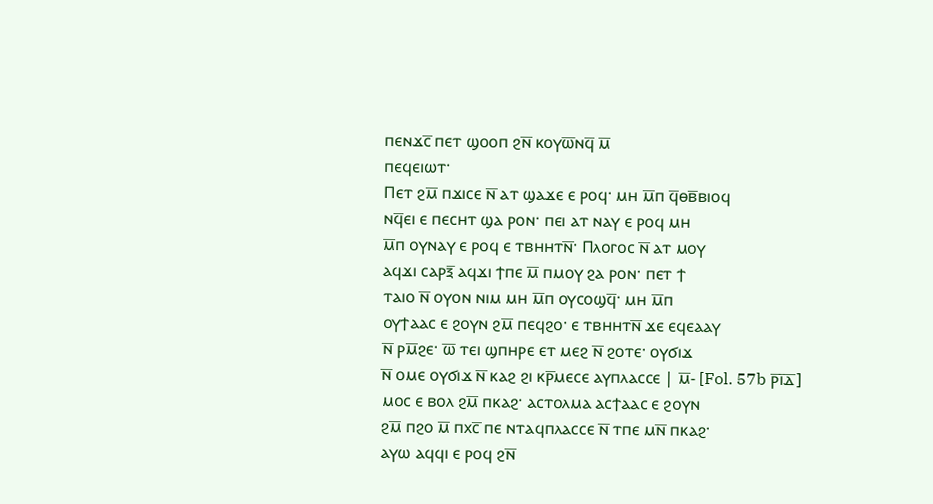ⲡⲉⲛϫⲥ̅ ⲡⲉⲧ ϣⲟⲟⲡ ϩⲛ̅ ⲕⲟⲩⲱ̅ⲛϥ̅ ⲙ̅
ⲡⲉϥⲉⲓⲱⲧ·
Ⲡⲉⲧ ϩⲙ̅ ⲡϫⲓⲥⲉ ⲛ̅ ⲁⲧ ϣⲁϫⲉ ⲉ ⲣⲟϥ· ⲙⲏ ⲙ̅ⲡ ϥ̅ⲑⲃ̅ⲃⲓⲟϥ
ⲛϥ̅ⲉⲓ ⲉ ⲡⲉⲥⲏⲧ ϣⲁ ⲣⲟⲛ· ⲡⲉⲓ ⲁⲧ ⲛⲁⲩ ⲉ ⲣⲟϥ ⲙⲏ
ⲙ̅ⲡ ⲟⲩⲛⲁⲩ ⲉ ⲣⲟϥ ⲉ ⲧⲃⲏⲏⲧⲛ̅· Ⲡⲗⲟⲅⲟⲥ ⲛ̅ ⲁⲧ ⲙⲟⲩ
ⲁϥϫⲓ ⲥⲁⲣⲝ̅ ⲁϥϫⲓ ϯⲡⲉ ⲙ̅ ⲡⲙⲟⲩ ϩⲁ ⲣⲟⲛ· ⲡⲉⲧ ϯ
ⲧⲁⲓⲟ ⲛ̅ ⲟⲩⲟⲛ ⲛⲓⲙ ⲙⲏ ⲙ̅ⲡ ⲟⲩⲥⲟϣϥ̅· ⲙⲏ ⲙ̅ⲡ
ⲟⲩϯⲁⲁⲥ ⲉ ϩⲟⲩⲛ ϩⲙ̅ ⲡⲉϥϩⲟ· ⲉ ⲧⲃⲏⲏⲧⲛ̅ ϫⲉ ⲉϥⲉⲁⲁⲩ
ⲛ̅ ⲣⲙ̅ϩⲉ· ⲱ̅ ⲧⲉⲓ ϣⲡⲏⲣⲉ ⲉⲧ ⲙⲉϩ ⲛ̅ ϩⲟⲧⲉ· ⲟⲩϭⲓϫ
ⲛ̅ ⲟⲙⲉ ⲟⲩϭⲓϫ ⲛ̅ ⲕⲁϩ ϩⲓ ⲕⲣ̅ⲙⲉⲥⲉ ⲁⲩⲡⲗⲁⲥⲥⲉ | ⲙ̅‐ [Fol. 57b ⲣ̅ⲓ̅ⲇ̅]
ⲙⲟⲥ ⲉ ⲃⲟⲗ ϩⲙ̅ ⲡⲕⲁϩ· ⲁⲥⲧⲟⲗⲙⲁ ⲁⲥϯⲁⲁⲥ ⲉ ϩⲟⲩⲛ
ϩⲙ̅ ⲡϩⲟ ⲙ̅ ⲡⲭⲥ̅ ⲡⲉ ⲛⲧⲁϥⲡⲗⲁⲥⲥⲉ ⲛ̅ ⲧⲡⲉ ⲙⲛ̅ ⲡⲕⲁϩ·
ⲁⲩⲱ ⲁϥϥⲓ ⲉ ⲣⲟϥ ϩⲛ̅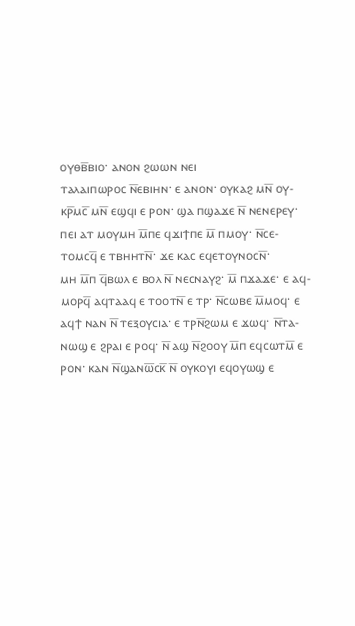ⲟⲩⲑⲃ̅ⲃⲓⲟ· ⲁⲛⲟⲛ ϩⲱⲱⲛ ⲛⲉⲓ
ⲧⲁⲗⲁⲓⲡⲱⲣⲟⲥ ⲛ̅ⲉⲃⲓⲏⲛ· ⲉ ⲁⲛⲟⲛ· ⲟⲩⲕⲁϩ ⲙⲛ̅ ⲟⲩ‐
ⲕⲣ̅ⲙⲥ̅ ⲙⲛ̅ ⲉϣϥⲓ ⲉ ⲣⲟⲛ· ϣⲁ ⲡϣⲁϫⲉ ⲛ̅ ⲛⲉⲛⲉⲣⲉⲩ·
ⲡⲉⲓ ⲁⲧ ⲙⲟⲩⲙⲏ ⲙ̅ⲡⲉ ϥϫⲓϯⲡⲉ ⲙ̅ ⲡⲙⲟⲩ· ⲛ̅ⲥⲉ‐
ⲧⲟⲙⲥϥ̅ ⲉ ⲧⲃⲏⲏⲧⲛ̅· ϫⲉ ⲕⲁⲥ ⲉϥⲉⲧⲟⲩⲛⲟⲥⲛ̅·
ⲙⲏ ⲙ̅ⲡ ϥ̅ⲃⲱⲗ ⲉ ⲃⲟⲗ ⲛ̅ ⲛⲉⲥⲛⲁⲩϩ· ⲙ̅ ⲡϫⲁϫⲉ· ⲉ ⲁϥ‐
ⲙⲟⲣϥ̅ ⲁϥⲧⲁⲁϥ ⲉ ⲧⲟⲟⲧⲛ̅ ⲉ ⲧⲣ· ⲛ̅ⲥⲱⲃⲉ ⲙ̅ⲙⲟϥ· ⲉ
ⲁϥϯ ⲛⲁⲛ ⲛ̅ ⲧⲉⲝⲟⲩⲥⲓⲁ· ⲉ ⲧⲣⲛ̅ϩⲱⲙ ⲉ ϫⲱϥ· ⲛ̅ⲧⲁ‐
ⲛⲱϣ ⲉ ϩⲣⲁⲓ ⲉ ⲣⲟϥ· ⲛ̅ ⲁϣ ⲛ̅ϩⲟⲟⲩ ⲙ̅ⲡ ⲉϥⲥⲱⲧⲙ̅ ⲉ
ⲣⲟⲛ· ⲕⲁⲛ ⲛ̅ϣⲁⲛⲱ̅ⲥⲕ̅ ⲛ̅ ⲟⲩⲕⲟⲩⲓ ⲉϥⲟⲩⲱϣ ⲉ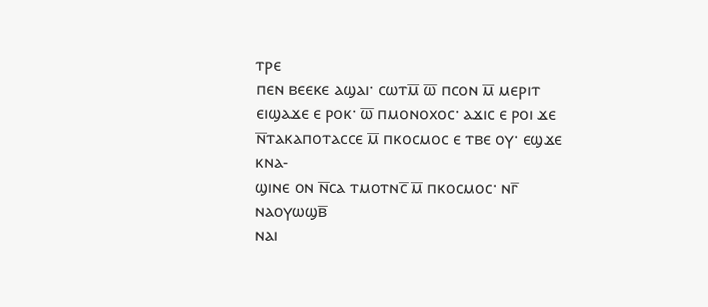ⲧⲣⲉ
ⲡⲉⲛ ⲃⲉⲉⲕⲉ ⲁϣⲁⲓ· ⲥⲱⲧⲙ̅ ⲱ̅ ⲡⲥⲟⲛ ⲙ̅ ⲙⲉⲣⲓⲧ
ⲉⲓϣⲁϫⲉ ⲉ ⲣⲟⲕ· ⲱ̅ ⲡⲙⲟⲛⲟⲭⲟⲥ· ⲁϫⲓⲥ ⲉ ⲣⲟⲓ ϫⲉ
ⲛ̅ⲧⲁⲕⲁⲡⲟⲧⲁⲥⲥⲉ ⲙ̅ ⲡⲕⲟⲥⲙⲟⲥ ⲉ ⲧⲃⲉ ⲟⲩ· ⲉϣϫⲉ ⲕⲛⲁ‐
ϣⲓⲛⲉ ⲟⲛ ⲛ̅ⲥⲁ ⲧⲙⲟⲧⲛⲥ̅ ⲙ̅ ⲡⲕⲟⲥⲙⲟⲥ· ⲛⲅ̅ ⲛⲁⲟⲩⲱϣⲃ̅
ⲛⲁⲓ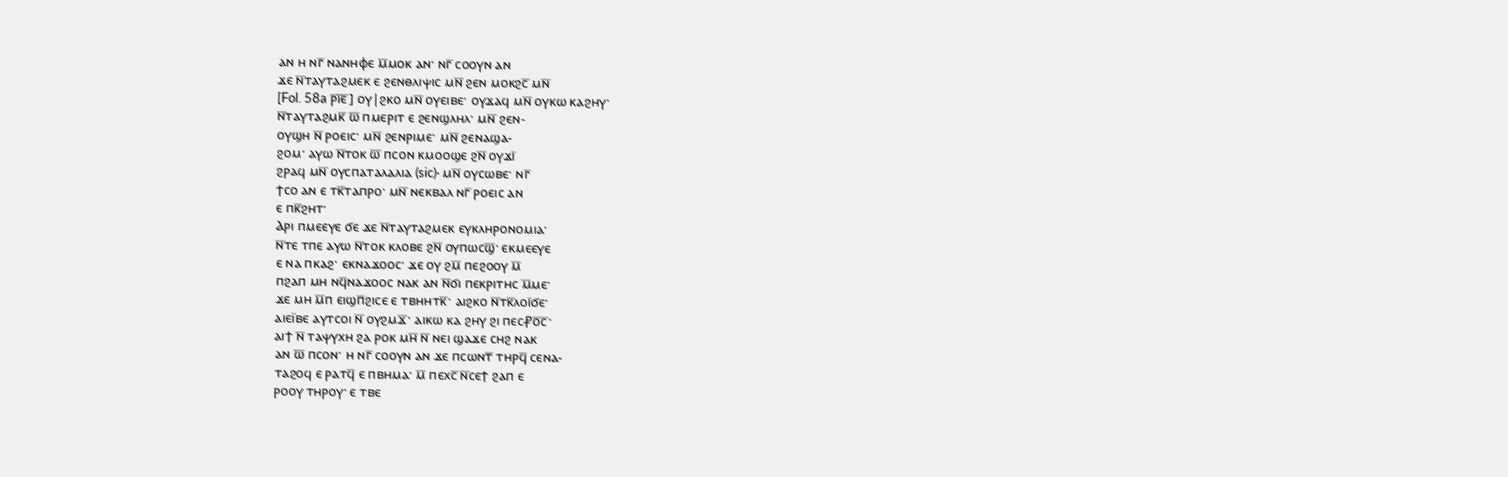ⲁⲛ ⲏ ⲛⲅ̅ ⲛⲁⲛⲏⲫⲉ ⲙ̅ⲙⲟⲕ ⲁⲛ· ⲛⲅ̅ ⲥⲟⲟⲩⲛ ⲁⲛ
ϫⲉ ⲛ̅ⲧⲁⲩⲧⲁϩⲙⲉⲕ ⲉ ϩⲉⲛⲑⲗⲓⲯⲓⲥ ⲙⲛ̅ ϩⲉⲛ ⲙⲟⲕϩⲥ̅ ⲙⲛ̅
[Fol. 58a ⲣ̅ⲓ̅ⲉ̅] ⲟⲩ|ϩⲕⲟ ⲙⲛ̅ ⲟⲩⲉⲓⲃⲉ· ⲟⲩϫⲁϥ ⲙⲛ̅ ⲟⲩⲕⲱ ⲕⲁϩⲏⲩ·
ⲛ̅ⲧⲁⲩⲧⲁϩⲙⲕ̅ ⲱ̅ ⲡⲙⲉⲣⲓⲧ ⲉ ϩⲉⲛϣⲗⲏⲗ· ⲙⲛ̅ ϩⲉⲛ‐
ⲟⲩϣⲏ ⲛ̅ ⲣⲟⲉⲓⲥ· ⲙⲛ̅ ϩⲉⲛⲣⲓⲙⲉ· ⲙⲛ̅ ϩⲉⲛⲁϣⲁ‐
ϩⲟⲙ· ⲁⲩⲱ ⲛ̅ⲧⲟⲕ ⲱ̅ ⲡⲥⲟⲛ ⲕⲙⲟⲟϣⲉ ϩⲛ̅ ⲟⲩϫⲓ̅
ϩⲣⲁϥ ⲙⲛ̅ ⲟⲩⲥⲡⲁⲧⲁⲗⲁⲗⲓⲁ (sic)· ⲙⲛ̅ ⲟⲩⲥⲱⲃⲉ· ⲛⲅ̅
ϯⲥⲟ ⲁⲛ ⲉ ⲧⲕ̅ⲧⲁⲡⲣⲟ· ⲙⲛ̅ ⲛⲉⲕⲃⲁⲗ ⲛⲅ̅ ⲣⲟⲉⲓⲥ ⲁⲛ
ⲉ ⲡⲕ̅ϩⲏⲧ·
Ⲁⲣⲓ ⲡⲙⲉⲉⲩⲉ ϭⲉ ϫⲉ ⲛ̅ⲧⲁⲩⲧⲁϩⲙⲉⲕ ⲉⲩⲕⲗⲏⲣⲟⲛⲟⲙⲓⲁ·
ⲛ̅ⲧⲉ ⲧⲡⲉ ⲁⲩⲱ ⲛ̅ⲧⲟⲕ ⲕⲗⲟⲃⲉ ϩⲛ̅ ⲟⲩⲡⲱⲥϣ̅· ⲉⲕⲙⲉⲉⲩⲉ
ⲉ ⲛⲁ ⲡⲕⲁϩ· ⲉⲕⲛⲁϫⲟⲟⲥ· ϫⲉ ⲟⲩ ϩⲙ̅ ⲡⲉϩⲟⲟⲩ ⲙ̅
ⲡϩⲁⲡ ⲙⲏ ⲛϥ̅ⲛⲁϫⲟⲟⲥ ⲛⲁⲕ ⲁⲛ ⲛ̅ϭⲓ ⲡⲉⲕⲣⲓⲧⲏⲥ ⲙ̅ⲙⲉ·
ϫⲉ ⲙⲏ ⲙ̅ⲡ ⲉⲓϣⲡ̅ϩⲓⲥⲉ ⲉ ⲧⲃⲏⲏⲧⲕ̅· ⲁⲓϩⲕⲟ ⲛ̅ⲧⲕ̅ⲗⲟⲓ̅ϭⲉ·
ⲁⲓⲉⲓ̈ⲃⲉ ⲁⲩⲧⲥⲟⲓ ⲛ̅ ⲟⲩϩⲙϫ̅· ⲁⲓⲕⲱ ⲕⲁ ϩⲏⲩ ϩⲓ ⲡⲉⲥ⳨ⲟ̅ⲥ̅·
ⲁⲓϯ ⲛ̅ ⲧⲁⲯⲩⲭⲏ ϩⲁ ⲣⲟⲕ ⲙⲏ̅ ⲛ̅ ⲛⲉⲓ ϣⲁϫⲉ ⲥⲏϩ ⲛⲁⲕ
ⲁⲛ ⲱ̅ ⲡⲥⲟⲛ· ⲏ ⲛⲅ̅ ⲥⲟⲟⲩⲛ ⲁⲛ ϫⲉ ⲡⲥⲱⲛⲧ̅ ⲧⲏⲣϥ̅ ⲥⲉⲛⲁ‐
ⲧⲁϩⲟϥ ⲉ ⲣⲁⲧϥ̅ ⲉ ⲡⲃⲏⲙⲁ· ⲙ̅ ⲡⲉⲭⲥ̅ ⲛ̅ⲥⲉϯ ϩⲁⲡ ⲉ
ⲣⲟⲟⲩ ⲧⲏⲣⲟⲩ· ⲉ ⲧⲃⲉ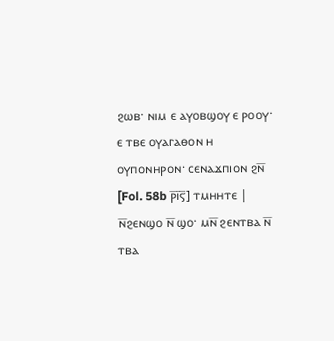ϩⲱⲃ· ⲛⲓⲙ ⲉ ⲁⲩⲟⲃϣⲟⲩ ⲉ ⲣⲟⲟⲩ·
ⲉ ⲧⲃⲉ ⲟⲩⲁⲅⲁⲑⲟⲛ ⲏ ⲟⲩⲡⲟⲛⲏⲣⲟⲛ· ⲥⲉⲛⲁϫⲡⲓⲟⲛ ϩⲛ̅
[Fol. 58b ⲣ̅ⲓ̅ⲋ̅] ⲧⲙⲏⲏⲧⲉ | ⲛ̅ϩⲉⲛϣⲟ ⲛ̅ ϣⲟ· ⲙⲛ̅ ϩⲉⲛⲧⲃⲁ ⲛ̅ ⲧⲃⲁ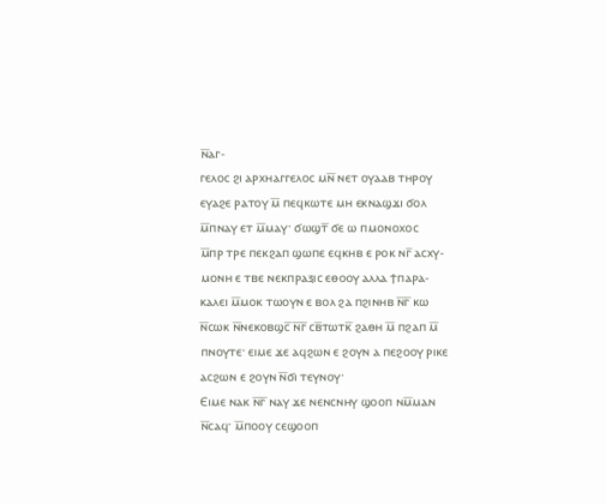ⲛ̅ⲁⲅ‐
ⲅⲉⲗⲟⲥ ϩⲓ ⲁⲣⲭⲏⲁⲅⲅⲉⲗⲟⲥ ⲙⲛ̅ ⲛⲉⲧ ⲟⲩⲁⲁⲃ ⲧⲏⲣⲟⲩ
ⲉⲩⲁϩⲉ ⲣⲁⲧⲟⲩ ⲙ̅ ⲡⲉϥⲕⲱⲧⲉ ⲙⲏ ⲉⲕⲛⲁϣϫⲓ ϭⲟⲗ
ⲙ̅ⲡⲛⲁⲩ ⲉⲧ ⲙ̅ⲙⲁⲩ· ϭⲱϣⲧ̅ ϭⲉ ⲱ ⲡⲙⲟⲛⲟⲭⲟⲥ
ⲙ̅ⲡⲣ ⲧⲣⲉ ⲡⲉⲕϩⲁⲡ ϣⲱⲡⲉ ⲉϥⲕⲏⲃ ⲉ ⲣⲟⲕ ⲛⲅ̅ ⲁⲥⲭⲩ‐
ⲙⲟⲛⲏ ⲉ ⲧⲃⲉ ⲛⲉⲕⲡⲣⲁⲝⲓⲥ ⲉⲑⲟⲟⲩ ⲁⲗⲗⲁ ϯⲡⲁⲣⲁ‐
ⲕⲁⲗⲉⲓ ⲙ̅ⲙⲟⲕ ⲧⲱⲟⲩⲛ ⲉ ⲃⲟⲗ ϩⲁ ⲡϩⲓⲛⲏⲃ ⲛ̅ⲅ̅ ⲕⲱ
ⲛ̅ⲥⲱⲕ ⲛ̅ⲛⲉⲕⲟⲃϣⲥ̅ ⲛ̅ⲅ̅ ⲥⲃ̅ⲧⲱⲧⲕ̅ ϩⲁⲑⲏ ⲙ̅ ⲡϩⲁⲡ ⲙ̅
ⲡⲛⲟⲩⲧⲉ· ⲉⲓⲙⲉ ϫⲉ ⲁϥϩⲱⲛ ⲉ ϩⲟⲩⲛ ⲁ ⲡⲉϩⲟⲟⲩ ⲣⲓⲕⲉ
ⲁⲥϩⲱⲛ ⲉ ϩⲟⲩⲛ ⲛ̅ϭⲓ ⲧⲉⲩⲛⲟⲩ·
Ⲉⲓⲙⲉ ⲛⲁⲕ ⲛ̅ⲅ̅ ⲛⲁⲩ ϫⲉ ⲛⲉⲛⲥⲛⲏⲩ ϣⲟⲟⲡ ⲛⲙ̅ⲙⲁⲛ
ⲛ̅ⲥⲁϥ· ⲙ̅ⲡⲟⲟⲩ ⲥⲉϣⲟⲟⲡ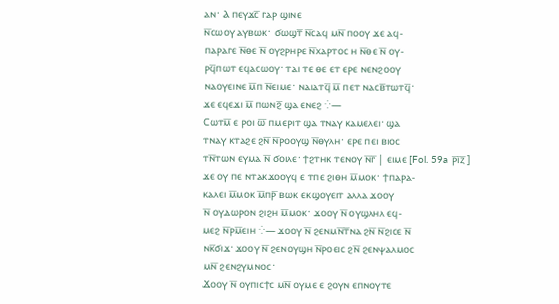ⲁⲛ· Ⲁ ⲡⲉⲩϫⲥ̅ ⲅⲁⲣ ϣⲓⲛⲉ
ⲛ̅ⲥⲱⲟⲩ ⲁⲩⲃⲱⲕ· ϭⲱϣⲧ̅ ⲛ̅ⲥⲁϥ ⲙⲛ̅ ⲡⲟⲟⲩ ϫⲉ ⲁϥ‐
ⲡⲁⲣⲁⲅⲉ ⲛ̅ⲑⲉ ⲛ̅ ⲟⲩϩⲣⲏⲣⲉ ⲛ̅ⲭⲁⲣⲧⲟⲥ ⲏ ⲛ̅ⲑⲉ ⲛ̅ ⲟⲩ‐
ⲣϥ̅ⲡⲱⲧ ⲉϥⲁⲥⲱⲟⲩ· ⲧⲁⲓ ⲧⲉ ⲑⲉ ⲉⲧ ⲉⲣⲉ ⲛⲉⲛϩⲟⲟⲩ
ⲛⲁⲟⲩⲉⲓⲛⲉ ⲙ̅ⲡ ⲛ̅ⲉⲓⲙⲉ· ⲛⲁⲓⲁⲧϥ̅ ⲙ̅ ⲡⲉⲧ ⲛⲁⲥⲃ̅ⲧⲱⲧϥ̅·
ϫⲉ ⲉϥⲉϫⲓ ⲙ̅ ⲡⲱⲛϩ̅ ϣⲁ ⲉⲛⲉϩ ⁛—
Ⲥⲱⲧⲙ̅ ⲉ ⲣⲟⲓ ⲱ̅ ⲡⲙⲉⲣⲓⲧ ϣⲁ ⲧⲛⲁⲩ ⲕⲁⲙⲉⲗⲉⲓ· ϣⲁ
ⲧⲛⲁⲩ ⲕⲧⲁϩⲉ ϩⲛ̅ ⲛ̅ⲣⲟⲟⲩϣ ⲛ̅ⲑⲩⲗⲏ· ⲉⲣⲉ ⲡⲉⲓ ⲃⲓⲟⲥ
ⲧⲛ̅ⲧⲱⲛ ⲉⲩⲙⲁ ⲛ̅ ϭⲟⲓⲗⲉ· ϯϩⲧⲏⲕ ⲧⲉⲛⲟⲩ ⲛ̅ⲅ̅ | ⲉⲓⲙⲉ [Fol. 59a ⲣ̅ⲓ̅ⲍ̅]
ϫⲉ ⲟⲩ ⲡⲉ ⲛⲧⲁⲕϫⲟⲟⲩϥ ⲉ ⲧⲡⲉ ϩⲓⲑⲏ ⲙ̅ⲙⲟⲕ· ϯⲡⲁⲣⲁ‐
ⲕⲁⲗⲉⲓ ⲙ̅ⲙⲟⲕ ⲙ̅ⲡⲣ̅ ⲃⲱⲕ ⲉⲕϣⲟⲩⲉⲓⲧ ⲁⲗⲗⲁ ϫⲟⲟⲩ
ⲛ̅ ⲟⲩⲇⲱⲣⲟⲛ ϩⲓϩⲏ ⲙ̅ⲙⲟⲕ· ϫⲟⲟⲩ ⲛ̅ ⲟⲩϣⲗⲏⲗ ⲉϥ‐
ⲙⲉϩ ⲛ̅ⲣⲙ̅ⲉⲓⲏ ⁛— ϫⲟⲟⲩ ⲛ̅ ϩⲉⲛⲙⲛ̅ⲧ̅ⲛⲁ ϩⲛ̅ ⲛ̅ϩⲓⲥⲉ ⲛ̅
ⲛⲕ̅ϭⲓϫ· ϫⲟⲟⲩ ⲛ̅ ϩⲉⲛⲟⲩϣⲏ ⲛ̅ⲣⲟⲉⲓⲥ ϩⲛ̅ ϩⲉⲛⲯⲁⲗⲙⲟⲥ
ⲙⲛ̅ ϩⲉⲛϩⲩⲙⲛⲟⲥ·
Ϫⲟⲟⲩ ⲛ̅ ⲟⲩⲡⲓⲥϯⲥ ⲙⲛ̅ ⲟⲩⲙⲉ ⲉ ϩⲟⲩⲛ ⲉⲡⲛⲟⲩⲧⲉ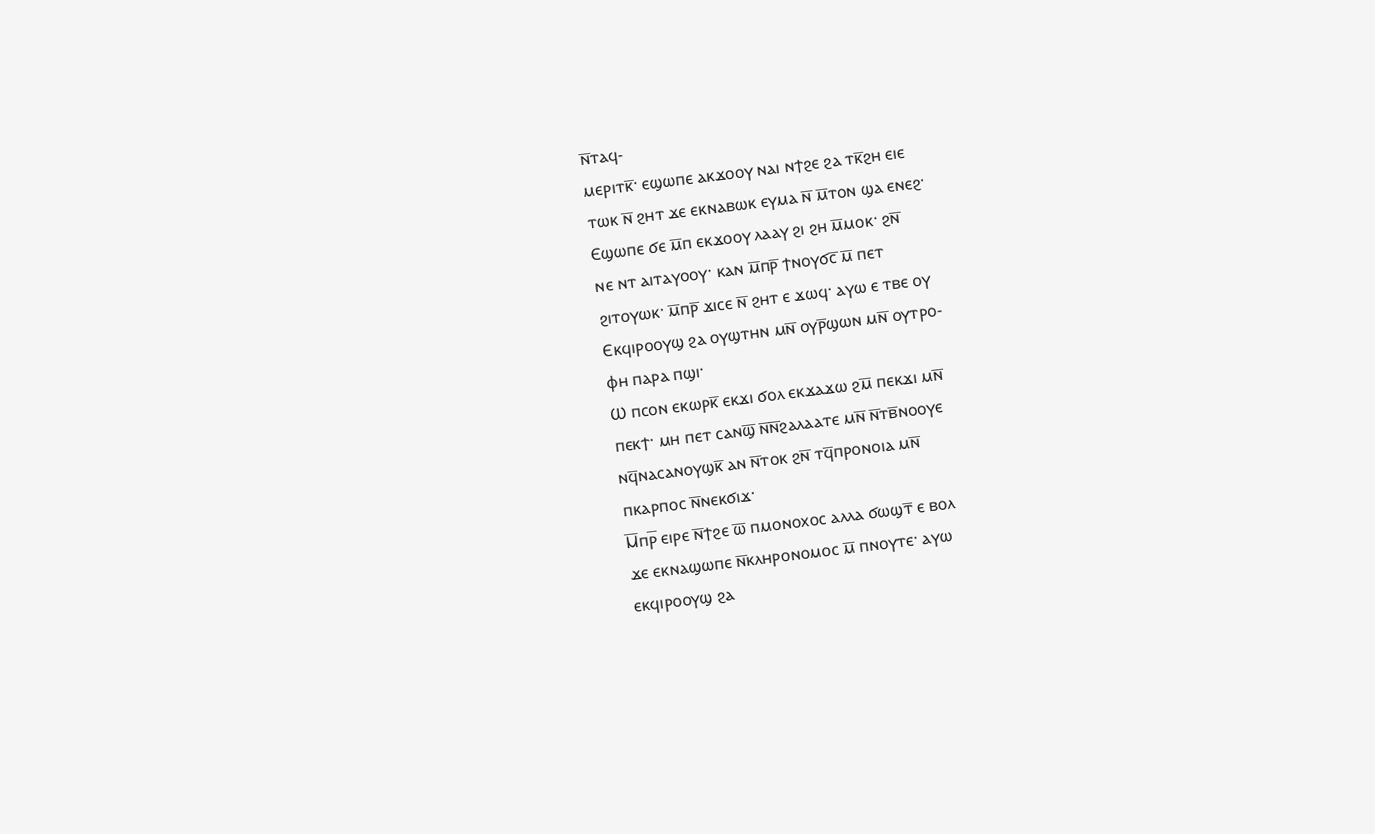ⲛ̅ⲧⲁϥ‐
ⲙⲉⲣⲓⲧⲕ̅· ⲉϣⲱⲡⲉ ⲁⲕϫⲟⲟⲩ ⲛⲁⲓ ⲛϯϩⲉ ϩⲁ ⲧⲕ̅ϩⲏ ⲉⲓⲉ
ⲧⲱⲕ ⲛ̅ ϩⲏⲧ ϫⲉ ⲉⲕⲛⲁⲃⲱⲕ ⲉⲩⲙⲁ ⲛ̅ ⲙ̅ⲧⲟⲛ ϣⲁ ⲉⲛⲉϩ·
Ⲉϣⲱⲡⲉ ϭⲉ ⲙ̅ⲡ ⲉⲕϫⲟⲟⲩ ⲗⲁⲁⲩ ϩⲓ ϩⲏ ⲙ̅ⲙⲟⲕ· ϩⲛ̅
ⲛⲉ ⲛⲧ ⲁⲓⲧⲁⲩⲟⲟⲩ· ⲕⲁⲛ ⲙ̅ⲡⲣ̅ ϯⲛⲟⲩϭⲥ̅ ⲙ̅ ⲡⲉⲧ
ϩⲓⲧⲟⲩⲱⲕ· ⲙ̅ⲡⲣ̅ ϫⲓⲥⲉ ⲛ̅ ϩⲏⲧ ⲉ ϫⲱϥ· ⲁⲩⲱ ⲉ ⲧⲃⲉ ⲟⲩ
Ⲉⲕϥⲓⲣⲟⲟⲩϣ ϩⲁ ⲟⲩϣⲧⲏⲛ ⲙⲛ̅ ⲟⲩⲣ̅ϣⲱⲛ ⲙⲛ̅ ⲟⲩⲧⲣⲟ‐
ⲫⲏ ⲡⲁⲣⲁ ⲡϣⲓ·
Ⲱ ⲡⲥⲟⲛ ⲉⲕⲱⲣⲕ̅ ⲉⲕϫⲓ ϭⲟⲗ ⲉⲕϫⲁϫⲱ ϩⲙ̅ ⲡⲉⲕϫⲓ ⲙⲛ̅
ⲡⲉⲕϯ· ⲙⲏ ⲡⲉⲧ ⲥⲁⲛϣ̅ ⲛ̅ⲛ̅ϩⲁⲗⲁⲁⲧⲉ ⲙⲛ̅ ⲛ̅ⲧⲃ̅ⲛⲟⲟⲩⲉ
ⲛϥ̅ⲛⲁⲥⲁⲛⲟⲩϣⲕ̅ ⲁⲛ ⲛ̅ⲧⲟⲕ ϩⲛ̅ ⲧϥ̅ⲡⲣⲟⲛⲟⲓⲁ ⲙⲛ̅
ⲡⲕⲁⲣⲡⲟⲥ ⲛ̅ⲛⲉⲕϭⲓϫ·
Ⲙ̅ⲡⲣ̅ ⲉⲓⲣⲉ ⲛ̅ϯϩⲉ ⲱ̅ ⲡⲙⲟⲛⲟⲭⲟⲥ ⲁⲗⲗⲁ ϭⲱϣⲧ̅ ⲉ ⲃⲟⲗ
ϫⲉ ⲉⲕⲛⲁϣⲱⲡⲉ ⲛ̅ⲕⲗⲏⲣⲟⲛⲟⲙⲟⲥ ⲙ̅ ⲡⲛⲟⲩⲧⲉ· ⲁⲩⲱ
ⲉⲕϥⲓⲣⲟⲟⲩϣ ϩⲁ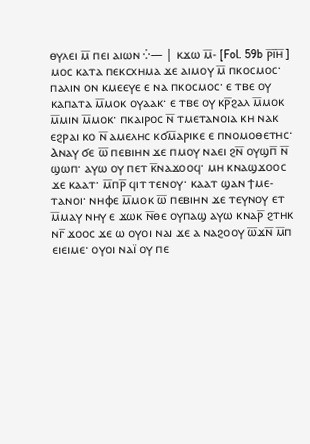ⲑⲩⲗⲉⲓ ⲙ̅ ⲡⲉⲓ ⲁⲓⲱⲛ ⁛— | ⲕϫⲱ ⲙ̅‐ [Fol. 59b ⲣ̅ⲓ̅ⲏ̅]
ⲙⲟⲥ ⲕⲁⲧⲁ ⲡⲉⲕⲥⲭⲏⲙⲁ ϫⲉ ⲁⲓⲙⲟⲩ ⲙ̅ ⲡⲕⲟⲥⲙⲟⲥ·
ⲡⲁⲗⲓⲛ ⲟⲛ ⲕⲙⲉⲉⲩⲉ ⲉ ⲛⲁ ⲡⲕⲟⲥⲙⲟⲥ· ⲉ ⲧⲃⲉ ⲟⲩ
ⲕⲁⲡⲁⲧⲁ ⲙ̅ⲙⲟⲕ ⲟⲩⲁⲁⲕ· ⲉ ⲧⲃⲉ ⲟⲩ ⲕⲣ̅ϩⲁⲗ ⲙ̅ⲙⲟⲕ
ⲙ̅ⲙⲓⲛ ⲙ̅ⲙⲟⲕ· ⲡⲕⲁⲓⲣⲟⲥ ⲛ̅ ⲧⲙⲉⲧⲁⲛⲟⲓⲁ ⲕⲏ ⲛⲁⲕ
ⲉϩⲣⲁⲓ ⲕⲟ ⲛ̅ ⲁⲙⲉⲗⲏⲥ ⲕϭⲙ̅ⲁⲣⲓⲕⲉ ⲉ ⲡⲛⲟⲙⲟⲑⲉⲧⲏⲥ·
Ⲁⲛⲁⲩ ϭⲉ ⲱ̅ ⲡⲉⲃⲓⲏⲛ ϫⲉ ⲡⲙⲟⲩ ⲛⲁⲉⲓ ϩⲛ̅ ⲟⲩϣⲡ̅ ⲛ̅
ϣⲱⲡ· ⲁⲩⲱ ⲟⲩ ⲡⲉⲧ ⲕ̅ⲛⲁϫⲟⲟϥ· ⲙⲏ ⲕⲛⲁϣϫⲟⲟⲥ
ϫⲉ ⲕⲁⲁⲧ· ⲙ̅ⲡⲣ̅ ϥⲓⲧ ⲧⲉⲛⲟⲩ· ⲕⲁⲁⲧ ϣⲁⲛ ϯⲙⲉ‐
ⲧⲁⲛⲟⲓ· ⲛⲏⲫⲉ ⲙ̅ⲙⲟⲕ ⲱ̅ ⲡⲉⲃⲓⲏⲛ ϫⲉ ⲧⲉⲩⲛⲟⲩ ⲉⲧ
ⲙ̅ⲙⲁⲩ ⲛⲏⲩ ⲉ ϫⲱⲕ ⲛ̅ⲑⲉ ⲟⲩⲡⲁϣ ⲁⲩⲱ ⲕⲛⲁⲣ̅ ϩⲧⲏⲕ
ⲛⲅ̅ ϫⲟⲟⲥ ϫⲉ ⲱ ⲟⲩⲟⲓ ⲛⲁⲓ ϫⲉ ⲁ ⲛⲁϩⲟⲟⲩ ⲱ̅ϫⲛ̅ ⲙ̅ⲡ
ⲉⲓⲉⲓⲙⲉ· ⲟⲩⲟⲓ ⲛⲁⲓ̈ ⲟⲩ ⲡⲉ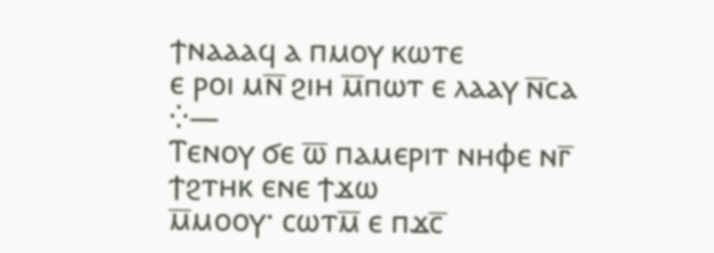ϯⲛⲁⲁⲁϥ ⲁ ⲡⲙⲟⲩ ⲕⲱⲧⲉ
ⲉ ⲣⲟⲓ ⲙⲛ̅ ϩⲓⲏ ⲙ̅ⲡⲱⲧ ⲉ ⲗⲁⲁⲩ ⲛ̅ⲥⲁ ⁛—
Ⲧⲉⲛⲟⲩ ϭⲉ ⲱ̅ ⲡⲁⲙⲉⲣⲓⲧ ⲛⲏⲫⲉ ⲛⲅ̅ ϯϩⲧⲏⲕ ⲉⲛⲉ ϯϫⲱ
ⲙ̅ⲙⲟⲟⲩ· ⲥⲱⲧⲙ̅ ⲉ ⲡϫⲥ̅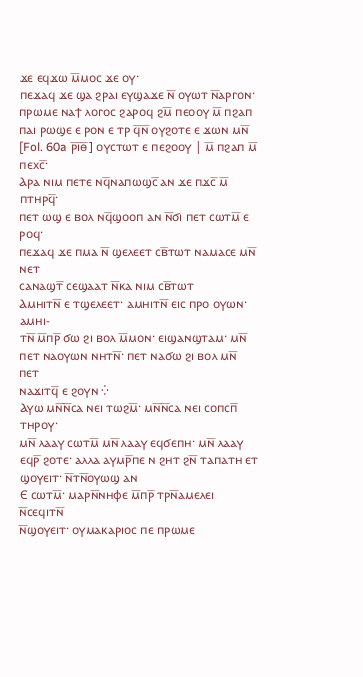ϫⲉ ⲉϥϫⲱ ⲙ̅ⲙⲟⲥ ϫⲉ ⲟⲩ·
ⲡⲉϫⲁϥ ϫⲉ ϣⲁ ϩⲣⲁⲓ ⲉⲩϣⲁϫⲉ ⲛ̅ ⲟⲩⲱⲧ ⲛ̅ⲁⲣⲅⲟⲛ·
ⲡⲣⲱⲙⲉ ⲛⲁϯ ⲗⲟⲅⲟⲥ ϩⲁⲣⲟϥ ϩⲙ̅ ⲡⲉⲟⲟⲩ ⲙ̅ ⲡϩⲁⲡ
ⲡⲁⲓ ⲣⲱϣⲉ ⲉ ⲣⲟⲛ ⲉ ⲧⲣ ϥ̅ⲛ̅ ⲟⲩϩⲟⲧⲉ ⲉ ϫⲱⲛ ⲙⲛ̅
[Fol. 60a ⲣ̅ⲓ̅ⲑ̅] ⲟⲩⲥⲧⲱⲧ ⲉ ⲡⲉϩⲟⲟⲩ | ⲙ̅ ⲡϩⲁⲡ ⲙ̅ ⲡⲉⲭⲥ̅·
Ⲁⲣⲁ ⲛⲓⲙ ⲡⲉⲧⲉ ⲛϥ̅ⲛⲁⲡⲱϣⲥ̅ ⲁⲛ ϫⲉ ⲡϫⲥ̅ ⲙ̅ ⲡⲧⲏⲣϥ̅·
ⲡⲉⲧ ⲱϣ ⲉ ⲃⲟⲗ ⲛϥ̅ϣⲟⲟⲡ ⲁⲛ ⲛ̅ϭⲓ ⲡⲉⲧ ⲥⲱⲧⲙ̅ ⲉ ⲣⲟϥ·
ⲡⲉϫⲁϥ ϫⲉ ⲡⲙⲁ ⲛ̅ ϣⲉⲗⲉⲉⲧ ⲥⲃ̅ⲧⲱⲧ ⲛⲁⲙⲁⲥⲉ ⲙⲛ̅ ⲛⲉⲧ
ⲥⲁⲛⲁϣⲧ̅ ⲥⲉϣⲁⲁⲧ ⲛ̅ⲕⲁ ⲛⲓⲙ ⲥⲃ̅ⲧⲱⲧ
Ⲁⲙⲏⲓⲧⲛ̅ ⲉ ⲧϣⲉⲗⲉⲉⲧ· ⲁⲙⲏⲓⲧⲛ̅ ⲉⲓⲥ ⲡⲣⲟ ⲟⲩⲱⲛ· ⲁⲙⲏⲓ‐
ⲧⲛ̅ ⲙ̅ⲡⲣ̅ ϭⲱ ϩⲓ ⲃⲟⲗ ⲙ̅ⲙⲟⲛ· ⲉⲓϣⲁⲛϣⲧⲁⲙ· ⲙⲛ̅
ⲡⲉⲧ ⲛⲁⲟⲩⲱⲛ ⲛⲏⲧⲛ̅· ⲡⲉⲧ ⲛⲁϭⲱ ϩⲓ ⲃⲟⲗ ⲙⲛ̅ ⲡⲉⲧ
ⲛⲁϫⲓⲧϥ̅ ⲉ ϩⲟⲩⲛ ⁛
Ⲁⲩⲱ ⲙⲛ̅ⲛ̅ⲥⲁ ⲛⲉⲓ ⲧⲱϩⲙ̅· ⲙⲛ̅ⲛ̅ⲥⲁ ⲛⲉⲓ ⲥⲟⲡⲥⲡ̅ ⲧⲏⲣⲟⲩ·
ⲙⲛ̅ ⲗⲁⲁⲩ ⲥⲱⲧⲙ̅ ⲙⲛ̅ ⲗⲁⲁⲩ ⲉϥϭⲉⲡⲏ· ⲙⲛ̅ ⲗⲁⲁⲩ
ⲉϥⲣ̅ ϩⲟⲧⲉ· ⲁⲗⲗⲁ ⲁⲩⲙⲣ̅ⲡⲉ ⲛ ϩⲏⲧ ϩⲛ̅ ⲧⲁⲡⲁⲧⲏ ⲉⲧ
ϣⲟⲩⲉⲓⲧ· ⲛ̅ⲧⲛ̅ⲟⲩⲱϣ ⲁⲛ
Ⲉ ⲥⲱⲧⲙ̅· ⲙⲁⲣⲛ̅ⲛⲏⲫⲉ ⲙ̅ⲡⲣ̅ ⲧⲣⲛ̅ⲁⲙⲉⲗⲉⲓ ⲛ̅ⲥⲉϥⲓⲧⲛ̅
ⲛ̅ϣⲟⲩⲉⲓⲧ· ⲟⲩⲙⲁⲕⲁⲣⲓⲟⲥ ⲡⲉ ⲡⲣⲱⲙⲉ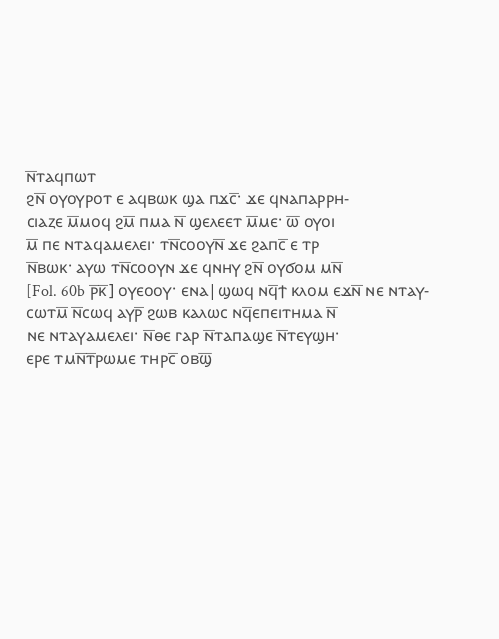ⲛ̅ⲧⲁϥⲡⲱⲧ
ϩⲛ̅ ⲟⲩⲟⲩⲣⲟⲧ ⲉ ⲁϥⲃⲱⲕ ϣⲁ ⲡϫⲥ̅· ϫⲉ ϥⲛⲁⲡⲁⲣⲣⲏ‐
ⲥⲓⲁⲍⲉ ⲙ̅ⲙⲟϥ ϩⲙ̅ ⲡⲙⲁ ⲛ̅ ϣⲉⲗⲉⲉⲧ ⲙ̅ⲙⲉ· ⲱ̅ ⲟⲩⲟⲓ
ⲙ̅ ⲡⲉ ⲛⲧⲁϥⲁⲙⲉⲗⲉⲓ· ⲧⲛ̅ⲥⲟⲟⲩⲛ̅ ϫⲉ ϩⲁⲡⲥ̅ ⲉ ⲧⲣ
ⲛ̅ⲃⲱⲕ· ⲁⲩⲱ ⲧⲛ̅ⲥⲟⲟⲩⲛ ϫⲉ ϥⲛⲏⲩ ϩⲛ̅ ⲟⲩϭⲟⲙ ⲙⲛ̅
[Fol. 60b ⲣ̅ⲕ̅] ⲟⲩⲉⲟⲟⲩ· ⲉⲛⲁ|ϣⲱϥ ⲛϥ̅ϯ ⲕⲗⲟⲙ ⲉϫⲛ̅ ⲛⲉ ⲛⲧⲁⲩ‐
ⲥⲱⲧⲙ̅ ⲛ̅ⲥⲱϥ ⲁⲩⲣ̅ ϩⲱⲃ ⲕⲁⲗⲱⲥ ⲛϥ̅ⲉⲡⲉⲓⲧⲏⲙⲁ ⲛ̅
ⲛⲉ ⲛⲧⲁⲩⲁⲙⲉⲗⲉⲓ· ⲛ̅ⲑⲉ ⲅⲁⲣ ⲛ̅ⲧⲁⲡⲁϣⲉ ⲛ̅ⲧⲉⲩϣⲏ·
ⲉⲣⲉ ⲧⲙⲛ̅ⲧ̅ⲣⲱⲙⲉ ⲧⲏⲣⲥ̅ ⲟⲃϣ̅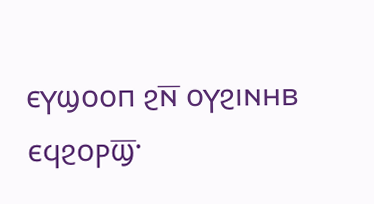ⲉⲩϣⲟⲟⲡ ϩⲛ̅ ⲟⲩϩⲓⲛⲏⲃ
ⲉϥϩⲟⲣϣ̅·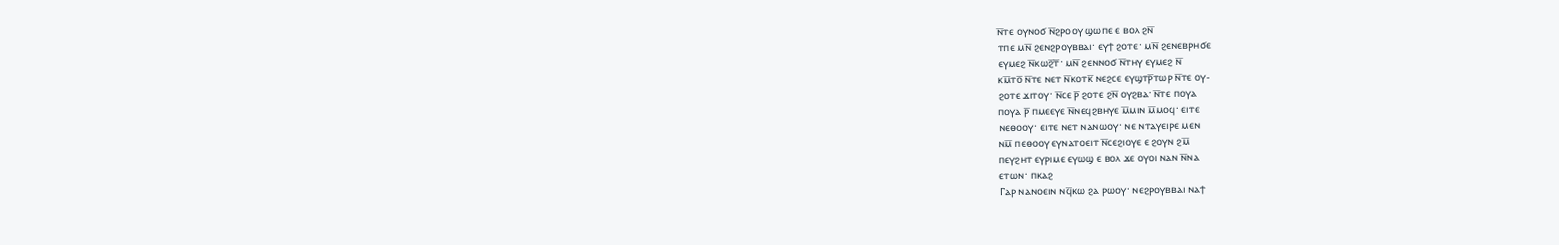ⲛ̅ⲧⲉ ⲟⲩⲛⲟϭ ⲛ̅ϩⲣⲟⲟⲩ ϣⲱⲡⲉ ⲉ ⲃⲟⲗ ϩⲛ̅
ⲧⲡⲉ ⲙⲛ̅ ϩⲉⲛϩⲣⲟⲩⲃⲃⲁⲓ· ⲉⲩϯ ϩⲟⲧⲉ· ⲙⲛ̅ ϩⲉⲛⲉⲃⲣⲏϭⲉ
ⲉⲩⲙⲉϩ ⲛ̅ⲕⲱϩ̅ⲧ̅· ⲙⲛ̅ ϩⲉⲛⲛⲟϭ ⲛ̅ⲧⲏⲩ ⲉⲩⲙⲉϩ ⲛ̅
ⲕⲙ̅ⲧⲟ̅ ⲛ̅ⲧⲉ ⲛⲉⲧ ⲛ̅ⲕⲟⲧⲕ̅ ⲛⲉϩⲥⲉ ⲉⲩϣⲧⲣ̅ⲧⲱⲣ ⲛ̅ⲧⲉ ⲟⲩ‐
ϩⲟⲧⲉ ϫⲓⲧⲟⲩ· ⲛ̅ⲥⲉ ⲣ̅ ϩⲟⲧⲉ ϩⲛ̅ ⲟⲩϩⲃⲁ· ⲛ̅ⲧⲉ ⲡⲟⲩⲁ
ⲡⲟⲩⲁ ⲣ̅ ⲡⲙⲉⲉⲩⲉ ⲛ̅ⲛⲉϥϩⲃⲏⲩⲉ ⲙ̅ⲙⲓⲛ ⲙ̅ⲙⲟϥ· ⲉⲓⲧⲉ
ⲛⲉⲑⲟⲟⲩ· ⲉⲓⲧⲉ ⲛⲉⲧ ⲛⲁⲛⲱⲟⲩ· ⲛⲉ ⲛⲧⲁⲩⲉⲓⲣⲉ ⲙⲉⲛ
ⲛⲙ̅ ⲡⲉⲑⲟⲟⲩ ⲉⲩⲛⲁⲧⲟⲉⲓⲧ ⲛ̅ⲥⲉϩⲓⲟⲩⲉ ⲉ ϩⲟⲩⲛ ϩⲙ̅
ⲡⲉⲩϩⲏⲧ ⲉⲩⲣⲓⲙⲉ ⲉⲩⲱϣ ⲉ ⲃⲟⲗ ϫⲉ ⲟⲩⲟⲓ ⲛⲁⲛ ⲛ̅ⲛⲁ
ⲉⲧⲱⲛ· ⲡⲕⲁϩ
Ⲅⲁⲣ ⲛⲁⲛⲟⲉⲓⲛ ⲛϥ̅ⲕⲱ ϩⲁ ⲣⲱⲟⲩ· ⲛⲉϩⲣⲟⲩⲃⲃⲁⲓ ⲛⲁϯ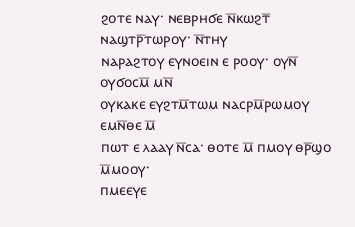ϩⲟⲧⲉ ⲛⲁⲩ· ⲛⲉⲃⲣⲏϭⲉ ⲛ̅ⲕⲱϩⲧ̅ ⲛⲁϣⲧⲣ̅ⲧⲱⲣⲟⲩ· ⲛ̅ⲧⲏⲩ
ⲛⲁⲣⲁϩⲧⲟⲩ ⲉⲩⲛⲟⲉⲓⲛ ⲉ ⲣⲟⲟⲩ· ⲟⲩⲛ̅ ⲟⲩϭⲟⲥⲙ̅ ⲙⲛ̅
ⲟⲩⲕⲁⲕⲉ ⲉⲩϩⲧⲙ̅ⲧⲱⲙ ⲛⲁⲥⲣⲙ̅ⲣⲱⲙⲟⲩ ⲉⲙⲛ̅ⲑⲉ ⲙ̅
ⲡⲱⲧ ⲉ ⲗⲁⲁⲩ ⲛ̅ⲥⲁ· ⲑⲟⲧⲉ ⲙ̅ ⲡⲙⲟⲩ ⲑⲣ̅ϣⲟ ⲙ̅ⲙⲟⲟⲩ·
ⲡⲙⲉⲉⲩⲉ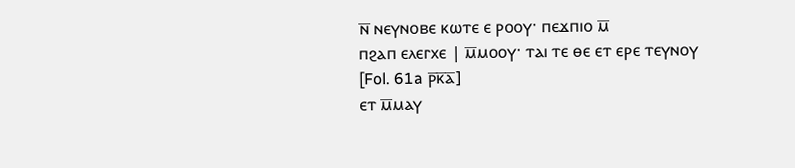ⲛ̅ ⲛⲉⲩⲛⲟⲃⲉ ⲕⲱⲧⲉ ⲉ ⲣⲟⲟⲩ· ⲡⲉϫⲡⲓⲟ ⲙ̅
ⲡϩⲁⲡ ⲉⲗⲉⲅⲭⲉ | ⲙ̅ⲙⲟⲟⲩ· ⲧⲁⲓ ⲧⲉ ⲑⲉ ⲉⲧ ⲉⲣⲉ ⲧⲉⲩⲛⲟⲩ [Fol. 61a ⲣ̅ⲕ̅ⲁ̅]
ⲉⲧ ⲙ̅ⲙⲁⲩ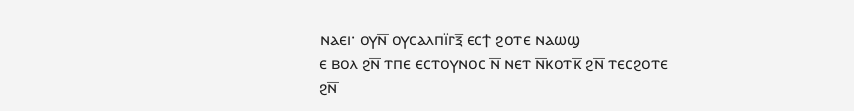ⲛⲁⲉⲓ· ⲟⲩⲛ̅ ⲟⲩⲥⲁⲗⲡⲓ̈ⲅⲝ̅ ⲉⲥϯ ϩⲟⲧⲉ ⲛⲁⲱϣ
ⲉ ⲃⲟⲗ ϩⲛ̅ ⲧⲡⲉ ⲉⲥⲧⲟⲩⲛⲟⲥ ⲛ̅ ⲛⲉⲧ ⲛ̅ⲕⲟⲧⲕ̅ ϩⲛ̅ ⲧⲉⲥϩⲟⲧⲉ
ϩⲛ̅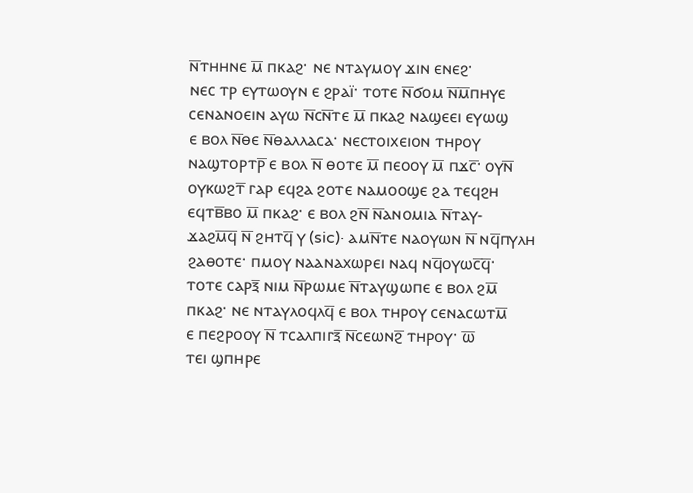ⲛ̅ⲧⲏⲏⲛⲉ ⲙ̅ ⲡⲕⲁϩ· ⲛⲉ ⲛⲧⲁⲩⲙⲟⲩ ϫⲓⲛ ⲉⲛⲉϩ·
ⲛⲉⲥ ⲧⲣ ⲉⲩⲧⲱⲟⲩⲛ ⲉ ϩⲣⲁⲓ̈· ⲧⲟⲧⲉ ⲛ̅ϭⲟⲙ ⲛ̅ⲙ̅ⲡⲏⲩⲉ
ⲥⲉⲛⲁⲛⲟⲉⲓⲛ ⲁⲩⲱ ⲛ̅ⲥⲛ̅ⲧⲉ ⲙ̅ ⲡⲕⲁϩ ⲛⲁϣⲉⲉⲓ ⲉⲩⲱϣ
ⲉ ⲃⲟⲗ ⲛ̅ⲑⲉ ⲛ̅ⲑⲁⲗⲗⲁⲥⲁ· ⲛⲉⲥⲧⲟⲓⲭⲉⲓⲟⲛ ⲧⲏⲣⲟⲩ
ⲛⲁϣⲧⲟⲣⲧⲣ̅ ⲉ ⲃⲟⲗ ⲛ̅ ⲑⲟⲧⲉ ⲙ̅ ⲡⲉⲟⲟⲩ ⲙ̅ ⲡϫⲥ̅· ⲟⲩⲛ̅
ⲟⲩⲕⲱϩⲧ̅ ⲅⲁⲣ ⲉϥϩⲁ ϩⲟⲧⲉ ⲛⲁⲙⲟⲟϣⲉ ϩⲁ ⲧⲉϥϩⲏ
ⲉϥⲧⲃ̅ⲃⲟ ⲙ̅ ⲡⲕⲁϩ· ⲉ ⲃⲟⲗ ϩⲛ̅ ⲛ̅ⲁⲛⲟⲙⲓⲁ ⲛ̅ⲧⲁⲩ‐
ϫⲁϩⲙ̅ϥ̅ ⲛ̅ ϩⲏⲧϥ̅ ⲩ (sic)· ⲁⲙⲛ̅ⲧⲉ ⲛⲁⲟⲩⲱⲛ ⲛ̅ ⲛϥ̅ⲡⲩⲗⲏ
ϩⲁⲑⲟⲧⲉ· ⲡⲙⲟⲩ ⲛⲁⲁⲛⲁⲭⲱⲣⲉⲓ ⲛⲁϥ ⲛϥ̅ⲟⲩⲱⲥ̅ϥ̅·
ⲧⲟⲧⲉ ⲥⲁⲣⲝ̅ ⲛⲓⲙ ⲛ̅ⲣⲱⲙⲉ ⲛ̅ⲧⲁⲩϣⲱⲡⲉ ⲉ ⲃⲟⲗ ϩⲙ̅
ⲡⲕⲁϩ· ⲛⲉ ⲛⲧⲁⲩⲗⲟϥⲗϥ̅ ⲉ ⲃⲟⲗ ⲧⲏⲣⲟⲩ ⲥⲉⲛⲁⲥⲱⲧⲙ̅
ⲉ ⲡⲉϩⲣⲟⲟⲩ ⲛ̅ ⲧⲥⲁⲗⲡⲓⲅⲝ̅ ⲛ̅ⲥⲉⲱⲛϩ̅ ⲧⲏⲣⲟⲩ· ⲱ̅
ⲧⲉⲓ ϣⲡⲏⲣⲉ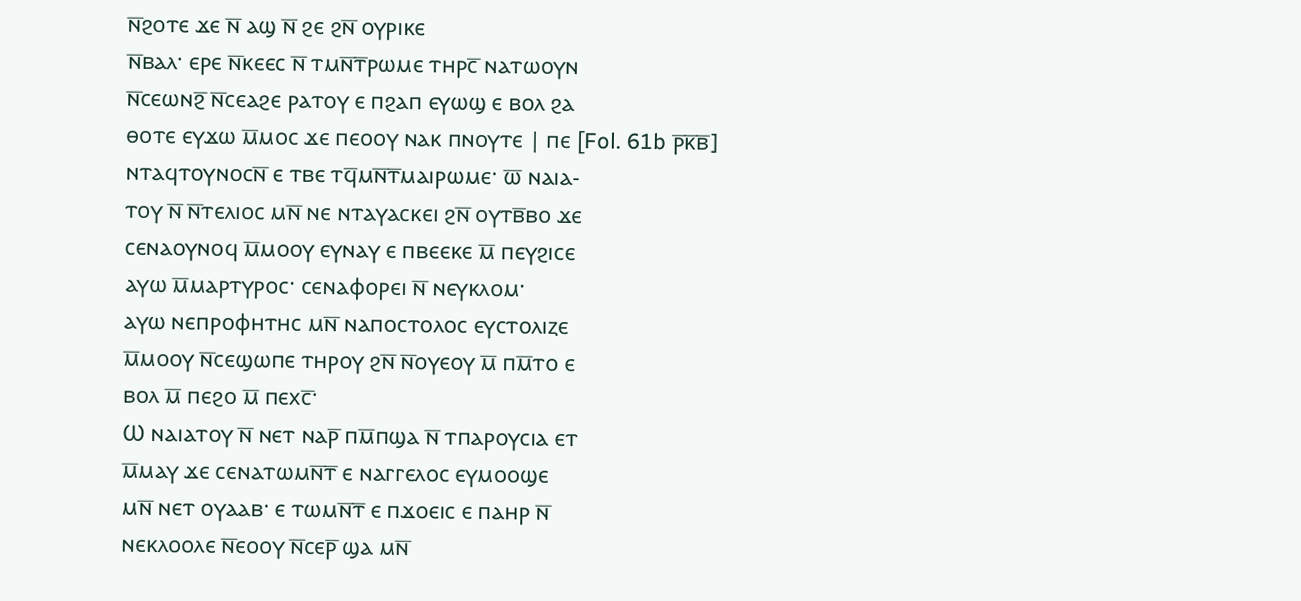ⲛ̅ϩⲟⲧⲉ ϫⲉ ⲛ̅ ⲁϣ ⲛ̅ ϩⲉ ϩⲛ̅ ⲟⲩⲣⲓⲕⲉ
ⲛ̅ⲃⲁⲗ· ⲉⲣⲉ ⲛ̅ⲕⲉⲉⲥ ⲛ̅ ⲧⲙⲛ̅ⲧ̅ⲣⲱⲙⲉ ⲧⲏⲣⲥ̅ ⲛⲁⲧⲱⲟⲩⲛ
ⲛ̅ⲥⲉⲱⲛϩ̅ ⲛ̅ⲥⲉⲁϩⲉ ⲣⲁⲧⲟⲩ ⲉ ⲡϩⲁⲡ ⲉⲩⲱϣ ⲉ ⲃⲟⲗ ϩⲁ
ⲑⲟⲧⲉ ⲉⲩϫⲱ ⲙ̅ⲙⲟⲥ ϫⲉ ⲡⲉⲟⲟⲩ ⲛⲁⲕ ⲡⲛⲟⲩⲧⲉ | ⲡⲉ [Fol. 61b ⲣ̅ⲕ̅ⲃ̅]
ⲛⲧⲁϥⲧⲟⲩⲛⲟⲥⲛ̅ ⲉ ⲧⲃⲉ ⲧϥ̅ⲙⲛ̅ⲧ̅ⲙⲁⲓⲣⲱⲙⲉ· ⲱ̅ ⲛⲁⲓⲁ‐
ⲧⲟⲩ ⲛ̅ ⲛ̅ⲧⲉⲗⲓⲟⲥ ⲙⲛ̅ ⲛⲉ ⲛⲧⲁⲩⲁⲥⲕⲉⲓ ϩⲛ̅ ⲟⲩⲧⲃ̅ⲃⲟ ϫⲉ
ⲥⲉⲛⲁⲟⲩⲛⲟϥ ⲙ̅ⲙⲟⲟⲩ ⲉⲩⲛⲁⲩ ⲉ ⲡⲃⲉⲉⲕⲉ ⲙ̅ ⲡⲉⲩϩⲓⲥⲉ
ⲁⲩⲱ ⲙ̅ⲙⲁⲣⲧⲩⲣⲟⲥ· ⲥⲉⲛⲁⲫⲟⲣⲉⲓ ⲛ̅ ⲛⲉⲩⲕⲗⲟⲙ·
ⲁⲩⲱ ⲛⲉⲡⲣⲟⲫⲏⲧⲏⲥ ⲙⲛ̅ ⲛⲁⲡⲟⲥⲧⲟⲗⲟⲥ ⲉⲩⲥⲧⲟⲗⲓⲍⲉ
ⲙ̅ⲙⲟⲟⲩ ⲛ̅ⲥⲉϣⲱⲡⲉ ⲧⲏⲣⲟⲩ ϩⲛ̅ ⲛ̅ⲟⲩⲉⲟⲩ ⲙ̅ ⲡⲙ̅ⲧⲟ ⲉ
ⲃⲟⲗ ⲙ̅ ⲡⲉϩⲟ ⲙ̅ ⲡⲉⲭⲥ̅·
Ⲱ ⲛⲁⲓⲁⲧⲟⲩ ⲛ̅ ⲛⲉⲧ ⲛⲁⲣ̅ ⲡⲙ̅ⲡϣⲁ ⲛ̅ ⲧⲡⲁⲣⲟⲩⲥⲓⲁ ⲉⲧ
ⲙ̅ⲙⲁⲩ ϫⲉ ⲥⲉⲛⲁⲧⲱⲙⲛ̅ⲧ̅ ⲉ ⲛⲁⲅⲅⲉⲗⲟⲥ ⲉⲩⲙⲟⲟϣⲉ
ⲙⲛ̅ ⲛⲉⲧ ⲟⲩⲁⲁⲃ· ⲉ ⲧⲱⲙⲛ̅ⲧ̅ ⲉ ⲡϫⲟⲉⲓⲥ ⲉ ⲡⲁⲏⲣ ⲛ̅
ⲛⲉⲕⲗⲟⲟⲗⲉ ⲛ̅ⲉⲟⲟⲩ ⲛ̅ⲥⲉⲣ̅ ϣⲁ ⲙⲛ̅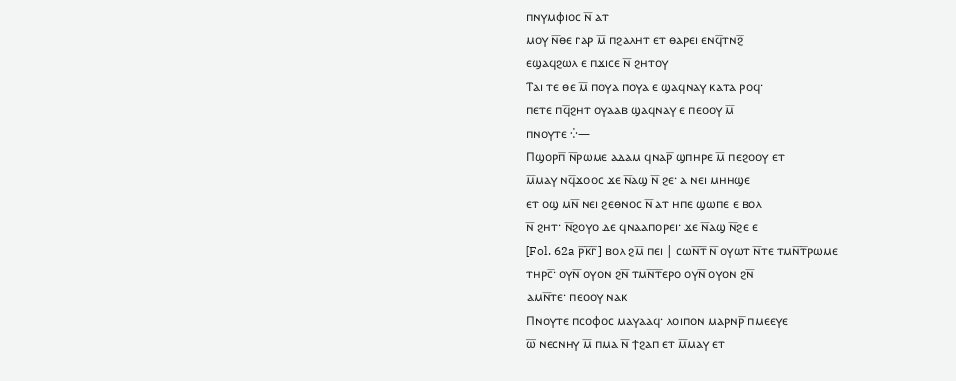ⲡⲛⲩⲙⲫⲓⲟⲥ ⲛ̅ ⲁⲧ
ⲙⲟⲩ ⲛ̅ⲑⲉ ⲅⲁⲣ ⲙ̅ ⲡϩⲁⲗⲏⲧ ⲉⲧ ⲑⲁⲣⲉⲓ ⲉⲛϥ̅ⲧⲛϩ̅
ⲉϣⲁϥϩⲱⲗ ⲉ ⲡϫⲓⲥⲉ ⲛ̅ ϩⲏⲧⲟⲩ
Ⲧⲁⲓ ⲧⲉ ⲑⲉ ⲙ̅ ⲡⲟⲩⲁ ⲡⲟⲩⲁ ⲉ ϣⲁϥⲛⲁⲩ ⲕⲁⲧⲁ ⲣⲟϥ·
ⲡⲉⲧⲉ ⲡϥ̅ϩⲏⲧ ⲟⲩⲁⲁⲃ ϣⲁϥⲛⲁⲩ ⲉ ⲡⲉⲟⲟⲩ ⲙ̅
ⲡⲛⲟⲩⲧⲉ ⁛—
Ⲡϣⲟⲣⲡ̅ ⲛ̅ⲣⲱⲙⲉ ⲁⲇⲁⲙ ϥⲛⲁⲣ̅ ϣⲡⲏⲣⲉ ⲙ̅ ⲡⲉϩⲟⲟⲩ ⲉⲧ
ⲙ̅ⲙⲁⲩ ⲛϥ̅ϫⲟⲟⲥ ϫⲉ ⲛ̅ⲁϣ ⲛ̅ ϩⲉ· ⲁ ⲛⲉⲓ ⲙⲏⲏϣⲉ
ⲉⲧ ⲟϣ ⲙⲛ̅ ⲛⲉⲓ ϩⲉⲑⲛⲟⲥ ⲛ̅ ⲁⲧ ⲏⲡⲉ ϣⲱⲡⲉ ⲉ ⲃⲟⲗ
ⲛ̅ ϩⲏⲧ· ⲛ̅ϩⲟⲩⲟ ⲇⲉ ϥⲛⲁⲁⲡⲟⲣⲉⲓ· ϫⲉ ⲛ̅ⲁϣ ⲛ̅ϩⲉ ⲉ
[Fol. 62a ⲣ̅ⲕ̅ⲅ̅] ⲃⲟⲗ ϩⲙ̅ ⲡⲉⲓ | ⲥⲱⲛ̅ⲧ̅ ⲛ̅ ⲟⲩⲱⲧ ⲛ̅ⲧⲉ ⲧⲙⲛ̅ⲧ̅ⲣⲱⲙⲉ
ⲧⲏⲣⲥ̅· ⲟⲩⲛ̅ ⲟⲩⲟⲛ ϩⲛ̅ ⲧⲙⲛ̅ⲧ̅ⲉⲣⲟ ⲟⲩⲛ̅ ⲟⲩⲟⲛ ϩⲛ̅
ⲁⲙⲛ̅ⲧⲉ· ⲡⲉⲟⲟⲩ ⲛⲁⲕ
Ⲡⲛⲟⲩⲧⲉ ⲡⲥⲟⲫⲟⲥ ⲙⲁⲩⲁⲁϥ· ⲗⲟⲓⲡⲟⲛ ⲙⲁⲣⲛⲣ̅ ⲡⲙⲉⲉⲩⲉ
ⲱ̅ ⲛⲉⲥⲛⲏⲩ ⲙ̅ ⲡⲙⲁ ⲛ̅ ϯϩⲁⲡ ⲉⲧ ⲙ̅ⲙⲁⲩ ⲉⲧ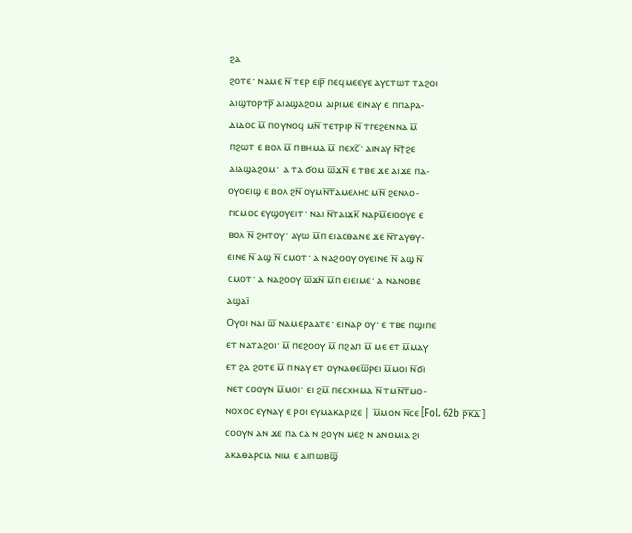ϩⲁ
ϩⲟⲧⲉ· ⲛⲁⲙⲉ ⲛ̅ ⲧⲉⲣ ⲉⲓⲣ̅ ⲡⲉϥⲙⲉⲉⲩⲉ ⲁⲩⲥⲧⲱⲧ ⲧⲁϩⲟⲓ
ⲁⲓϣⲧⲟⲣⲧⲣ̅ ⲁⲓⲁϣⲁϩⲟⲙ ⲁⲓⲣⲓⲙⲉ ⲉⲓⲛⲁⲩ ⲉ ⲡⲡⲁⲣⲁ‐
ⲇⲓⲇⲟⲥ ⲙ̅ ⲡⲟⲩⲛⲟϥ ⲙⲛ̅ ⲧⲉⲧⲣⲓⲣ ⲛ̅ ⲧⲅⲉϩⲉⲛⲛⲁ ⲙ̅
ⲡϩⲱⲧ ⲉ ⲃⲟⲗ ⲙ̅ ⲡⲃⲏⲙⲁ ⲙ̅ ⲡⲉⲭⲥ̅· ⲁⲓⲛⲁⲩ ⲛ̅ϯϩⲉ
ⲁⲓⲁϣⲁϩⲟⲙ· ⲁ ⲧⲁ ϭⲟⲙ ⲱ̅ϫⲛ̅ ⲉ ⲧⲃⲉ ϫⲉ ⲁⲓϫⲉ ⲡⲁ‐
ⲟⲩⲟⲉⲓϣ ⲉ ⲃⲟⲗ ϩⲛ̅ ⲟⲩⲙⲛ̅ⲧ̅ⲁⲙⲉⲗⲏⲥ ⲙⲛ̅ ϩⲉⲛⲗⲟ‐
ⲅⲓⲥⲙⲟⲥ ⲉⲩϣⲟⲩⲉⲓⲧ· ⲛⲁⲓ ⲛ̅ⲧⲁⲓϫⲕ̅ ⲛⲁⲣⲙ̅ⲉⲓⲟⲟⲩⲉ ⲉ
ⲃⲟⲗ ⲛ̅ ϩⲏⲧⲟⲩ· ⲁⲩⲱ ⲙ̅ⲡ ⲉⲓⲁⲥⲑⲁⲛⲉ ϫⲉ ⲛ̅ⲧⲁⲩⲑⲩ‐
ⲉⲓⲛⲉ ⲛ̅ ⲁϣ ⲛ̅ ⲥⲙⲟⲧ· ⲁ ⲛⲁϩⲟⲟⲩ ⲟⲩⲉⲓⲛⲉ ⲛ̅ ⲁϣ ⲛ̅
ⲥⲙⲟⲧ· ⲁ ⲛⲁϩⲟⲟⲩ ⲱ̅ϫⲛ̅ ⲙ̅ⲡ ⲉⲓⲉⲓⲙⲉ· ⲁ ⲛⲁⲛⲟⲃⲉ
ⲁϣⲁⲓ̅
Ⲟⲩⲟⲓ ⲛⲁⲓ ⲱ̅ ⲛⲁⲙⲉⲣⲁⲁⲧⲉ· ⲉⲓⲛⲁⲣ ⲟⲩ· ⲉ ⲧⲃⲉ ⲡϣⲓⲡⲉ
ⲉⲧ ⲛⲁⲧⲁϩⲟⲓ· ⲙ̅ ⲡⲉϩⲟⲟⲩ ⲙ̅ ⲡϩⲁⲡ ⲙ̅ ⲙⲉ ⲉⲧ ⲙ̅ⲙⲁⲩ
ⲉⲧ ϩⲁ ϩⲟⲧⲉ ⲙ̅ ⲡⲛⲁⲩ ⲉⲧ ⲟⲩⲛⲁⲑⲉⲱ̅ⲣⲉⲓ ⲙ̅ⲙⲟⲓ ⲛ̅ϭⲓ
ⲛⲉⲧ ⲥⲟⲟⲩⲛ ⲙ̅ⲙⲟⲓ· ⲉⲓ ϩⲙ̅ ⲡⲉⲥⲭⲏⲙⲁ ⲛ̅ ⲧⲙⲛ̅ⲧ̅ⲙⲟ‐
ⲛⲟⲭⲟⲥ ⲉⲩⲛⲁⲩ ⲉ ⲣⲟⲓ ⲉⲩⲙⲁⲕⲁⲣⲓⲍⲉ | ⲙ̅ⲙⲟⲛ ⲛ̅ⲥⲉ [Fol. 62b ⲣ̅ⲕ̅ⲇ̅]
ⲥⲟⲟⲩⲛ ⲁⲛ ϫⲉ ⲡⲁ ⲥⲁ ⲛ ϩⲟⲩⲛ ⲙⲉϩ ⲛ ⲁⲛⲟⲙⲓⲁ ϩⲓ
ⲁⲕⲁⲑⲁⲣⲥⲓⲁ ⲛⲓⲙ ⲉ ⲁⲓⲡⲱⲃϣ̅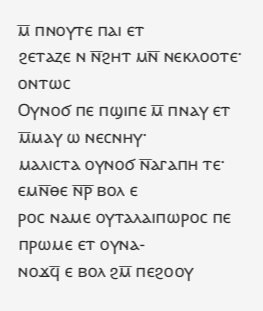ⲙ̅ ⲡⲛⲟⲩⲧⲉ ⲡⲁⲓ ⲉⲧ
ϩⲉⲧⲁⲍⲉ ⲛ ⲛ̅ϩⲏⲧ ⲙⲛ̅ ⲛⲉⲕⲗⲟⲟⲧⲉ· ⲟⲛⲧⲱⲥ
Ⲟⲩⲛⲟϭ ⲡⲉ ⲡϣⲓⲡⲉ ⲙ̅ ⲡⲛⲁⲩ ⲉⲧ ⲙ̅ⲙⲁⲩ ⲱ ⲛⲉⲥⲛⲏⲩ·
ⲙⲁⲗⲓⲥⲧⲁ ⲟⲩⲛⲟϭ ⲛ̅ⲁⲅⲁⲡⲏ ⲧⲉ· ⲉⲙⲛ̅ⲑⲉ ⲛ̅ⲣ̅ ⲃⲟⲗ ⲉ
ⲣⲟⲥ ⲛⲁⲙⲉ ⲟⲩⲧⲁⲗⲁⲓⲡⲱⲣⲟⲥ ⲡⲉ ⲡⲣⲱⲙⲉ ⲉⲧ ⲟⲩⲛⲁ‐
ⲛⲟϫϥ̅ ⲉ ⲃⲟⲗ ϩⲙ̅ ⲡⲉϩⲟⲟⲩ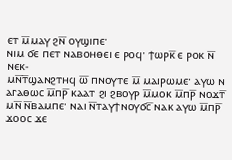ⲉⲧ ⲙ̅ⲙⲁⲩ ϩⲛ̅ ⲟⲩϣⲓⲡⲉ·
ⲛⲓⲙ ϭⲉ ⲡⲉⲧ ⲛⲁⲃⲟⲏⲑⲉⲓ ⲉ ⲣⲟϥ· ϯⲱⲣⲕ̅ ⲉ ⲣⲟⲕ ⲛ̅ ⲛⲉⲕ‐
ⲙⲛ̅ⲧ̅ϣⲁⲛϩⲧⲏϥ ⲱ̅ ⲡⲛⲟⲩⲧⲉ ⲙ̅ ⲙⲁⲓⲣⲱⲙⲉ· ⲁⲩⲱ ⲛ
ⲁⲅⲁⲑⲱⲥ ⲙ̅ⲡⲣ̅ ⲕⲁⲁⲧ ϩⲓ ϩⲃⲟⲩⲣ ⲙ̅ⲙⲟⲕ ⲙ̅ⲡⲣ̅ ⲛⲟϫⲧ̅
ⲙⲛ̅ ⲛ̅ⲃⲁⲙⲡⲉ· ⲛⲁⲓ ⲛ̅ⲧⲁⲩϯⲛⲟⲩϭⲥ̅ ⲛⲁⲕ ⲁⲩⲱ ⲙ̅ⲡⲣ̅
ϫⲟⲟⲥ ϫⲉ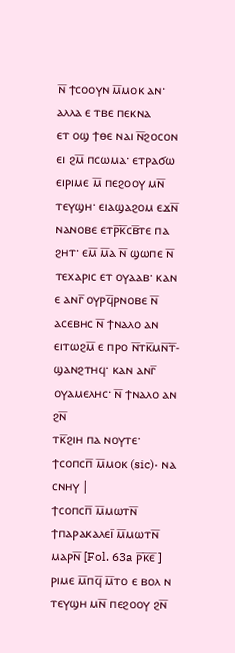ⲛ̅ ϯⲥⲟⲟⲩⲛ ⲙ̅ⲙⲟⲕ ⲁⲛ· ⲁⲗⲗⲁ ⲉ ⲧⲃⲉ ⲡⲉⲕⲛⲁ
ⲉⲧ ⲟϣ ϯⲑⲉ ⲛⲁⲓ ⲛ̅ϩⲟⲥⲟⲛ ⲉⲓ ϩⲙ̅ ⲡⲥⲱⲙⲁ· ⲉⲧⲣⲁϭⲱ
ⲉⲓⲣⲓⲙⲉ ⲙ̅ ⲡⲉϩⲟⲟⲩ ⲙⲛ̅ ⲧⲉⲩϣⲏ· ⲉⲓⲁϣⲁϩⲟⲙ ⲉϫⲛ̅
ⲛⲁⲛⲟⲃⲉ ⲉⲧⲣ̅ⲕ̅ⲥⲃ̅ⲧⲉ ⲡⲁ ϩⲏⲧ· ⲉⲙ̅ ⲙ̅ⲁ ⲛ̅ ϣⲱⲡⲉ ⲛ̅
ⲧⲉⲭⲁⲣⲓⲥ ⲉⲧ ⲟⲩⲁⲁⲃ· ⲕⲁⲛ ⲉ ⲁⲛⲅ̅ ⲟⲩⲣϥ̅ⲣⲛⲟⲃⲉ ⲛ̅
ⲁⲥⲉⲃⲏⲥ ⲛ̅ ϯⲛⲁⲗⲟ ⲁⲛ ⲉⲓⲧⲱϩⲙ̅ ⲉ ⲡⲣⲟ ⲛ̅ⲧⲕ̅ⲙⲛ̅ⲧ̅‐
ϣⲁⲛϩⲧⲏϥ· ⲕⲁⲛ ⲁⲛⲅ̅ ⲟⲩⲁⲙⲉⲗⲏⲥ· ⲛ̅ ϯⲛⲁⲗⲟ ⲁⲛ ϩⲛ̅
ⲧⲕ̅ϩⲓⲏ ⲡⲁ ⲛⲟⲩⲧⲉ· ϯⲥⲟⲡⲥⲡ̅ ⲙ̅ⲙⲟⲕ (sic)· ⲛⲁ ⲥⲛⲏⲩ |
ϯⲥⲟⲡⲥⲡ̅ ⲙ̅ⲙⲱⲧⲛ̅ ϯⲡⲁⲣⲁⲕⲁⲗⲉⲓ̅ ⲙ̅ⲙⲱⲧⲛ̅ ⲙⲁⲣⲛ̅ [Fol. 63a ⲣ̅ⲕ̅ⲉ̅]
ⲣⲓⲙⲉ ⲙ̅ⲡϥ̅ ⲙ̅ⲧⲟ ⲉ ⲃⲟⲗ ⲛ ⲧⲉⲩϣⲏ ⲙⲛ̅ ⲡⲉϩⲟⲟⲩ ϩⲛ̅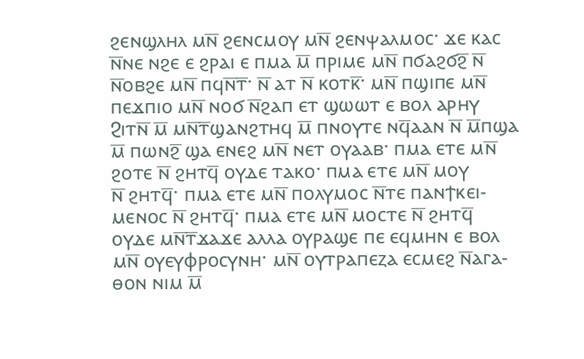ϩⲉⲛϣⲗⲏⲗ ⲙⲛ̅ ϩⲉⲛⲥⲙⲟⲩ ⲙⲛ̅ ϩⲉⲛⲯⲁⲗⲙⲟⲥ· ϫⲉ ⲕⲁⲥ
ⲛ̅ⲛⲉ ⲛϩⲉ ⲉ ϩⲣⲁⲓ ⲉ ⲡⲙⲁ ⲙ̅ ⲡⲣⲓⲙⲉ ⲙⲛ̅ ⲡϭⲁϩϭϩ̅ ⲛ̅
ⲛ̅ⲟⲃϩⲉ ⲙⲛ̅ ⲡϥⲛ̅ⲧ̅· ⲛ̅ ⲁⲧ ⲛ̅ ⲕⲟⲧⲕ̅· ⲙⲛ̅ ⲡϣⲓⲡⲉ ⲙⲛ̅
ⲡⲉϫⲡⲓⲟ ⲙⲛ̅ ⲛⲟϭ ⲛ̅ϩⲁⲡ ⲉⲧ ϣⲱⲱⲧ ⲉ ⲃⲟⲗ ⲁⲣⲏⲩ
Ϩⲓⲧⲛ̅ ⲙ̅ ⲙⲛ̅ⲧ̅ϣⲁⲛϩⲧⲏϥ ⲙ̅ ⲡⲛⲟⲩⲧⲉ ⲛϥ̅ⲁⲁⲛ ⲛ̅ ⲙ̅ⲡϣⲁ
ⲙ̅ ⲡⲱⲛϩ̅ ϣⲁ ⲉⲛⲉϩ ⲙⲛ̅ ⲛⲉⲧ ⲟⲩⲁⲁⲃ· ⲡⲙⲁ ⲉⲧⲉ ⲙⲛ̅
ϩⲟⲧⲉ ⲛ̅ ϩⲏⲧϥ̅ ⲟⲩⲇⲉ ⲧⲁⲕⲟ· ⲡⲙⲁ ⲉⲧⲉ ⲙⲛ̅ ⲙⲟⲩ
ⲛ̅ ϩⲏⲧϥ̅· ⲡⲙⲁ ⲉⲧⲉ ⲙⲛ̅ ⲡⲟⲗⲩⲙⲟⲥ ⲛ̅ⲧⲉ ⲡⲁⲛϯⲕⲉⲓ‐
ⲙⲉⲛⲟⲥ ⲛ̅ ϩⲏⲧϥ̅· ⲡⲙⲁ ⲉⲧⲉ ⲙⲛ̅ ⲙⲟⲥⲧⲉ ⲛ̅ ϩⲏⲧϥ̅
ⲟⲩⲇⲉ ⲙⲛ̅ⲧ̅ϫⲁϫⲉ ⲁⲗⲗⲁ ⲟⲩⲣⲁϣⲉ ⲡⲉ ⲉϥⲙⲏⲛ ⲉ ⲃⲟⲗ
ⲙⲛ̅ ⲟⲩⲉⲩⲫⲣⲟⲥⲩⲛⲏ· ⲙⲛ̅ ⲟⲩⲧⲣⲁⲡⲉⲍⲁ ⲉⲥⲙⲉϩ ⲛ̅ⲁⲅⲁ‐
ⲑⲟⲛ ⲛⲓⲙ ⲙ̅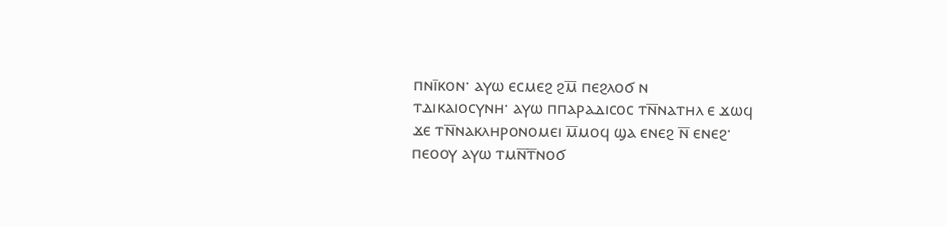ⲡⲛⲓ̅ⲕⲟⲛ· ⲁⲩⲱ ⲉⲥⲙⲉϩ ϩⲙ̅ ⲡⲉϩⲗⲟϭ ⲛ
ⲧⲇⲓⲕⲁⲓⲟⲥⲩⲛⲏ· ⲁⲩⲱ ⲡⲡⲁⲣⲁⲇⲓⲥⲟⲥ ⲧⲛ̅ⲛⲁⲧⲏⲗ ⲉ ϫⲱϥ
ϫⲉ ⲧⲛ̅ⲛⲁⲕⲗⲏⲣⲟⲛⲟⲙⲉⲓ ⲙ̅ⲙⲟϥ ϣⲁ ⲉⲛⲉϩ ⲛ̅ ⲉⲛⲉϩ·
ⲡⲉⲟⲟⲩ ⲁⲩⲱ ⲧⲙⲛ̅ⲧ̅ⲛⲟϭ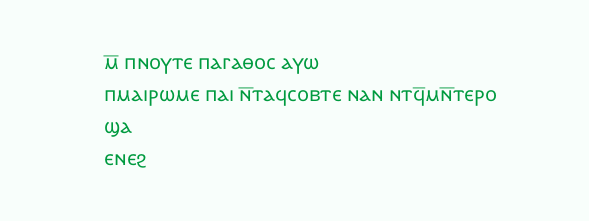ⲙ̅ ⲡⲛⲟⲩⲧⲉ ⲡⲁⲅⲁⲑⲟⲥ ⲁⲩⲱ
ⲡⲙⲁⲓⲣⲱⲙⲉ ⲡⲁⲓ ⲛ̅ⲧⲁϥⲥⲟⲃⲧⲉ ⲛⲁⲛ ⲛⲧϥ̅ⲙⲛ̅ⲧⲉⲣⲟ ϣⲁ
ⲉⲛⲉϩ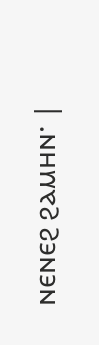ⲛⲉⲛⲉϩ ϩⲁⲙⲏⲛ· |